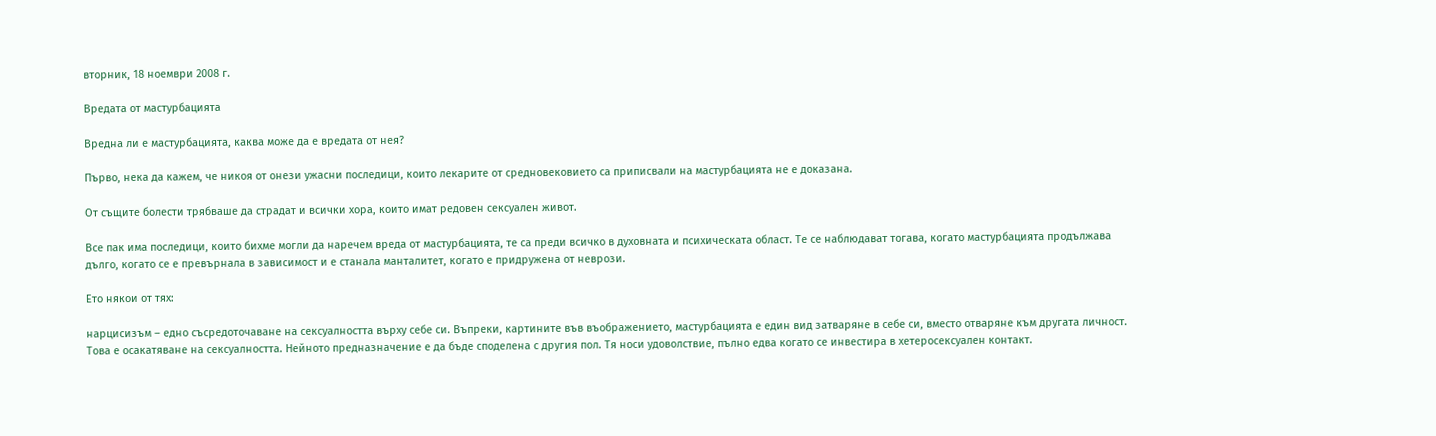вторник, 18 ноември 2008 г.

Вредата от мастурбацията

Вредна ли е мастурбацията, каква може да е вредата от нея?

Първо, нека да кажем, че никоя от онези ужасни последици, които лекарите от средновековието са приписвали на мастурбацията не е доказана.

От същите болести трябваше да страдат и всички хора, които имат редовен сексуален живот.

Все пак има последици, които бихме могли да наречем вреда от мастурбацията, те са преди всичко в духовната и психическата област. Те се наблюдават тогава, когато мастурбацията продължава дълго, когато се е превърнала в зависимост и е станала манталитет, когато е придружена от неврози.

Ето някои от тях:

нарцисизъм – едно съсредоточаване на сексуалността върху себе си. Въпреки, картините във въображението, мастурбацията е един вид затваряне в себе си, вместо отваряне към другата личност. Това е осакатяване на сексуалността. Нейното предназначение е да бъде споделена с другия пол. Тя носи удоволствие, пълно едва когато се инвестира в хетеросексуален контакт.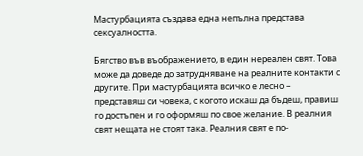Мастурбацията създава една непълна представа сексуалността.

Бягство във въображението, в един нереален свят. Това може да доведе до затрудняване на реалните контакти с другите. При мастурбацията всичко е лесно – представяш си човека, с когото искаш да бъдеш, правиш го достъпен и го оформяш по свое желание. В реалния свят нещата не стоят така. Реалния свят е по-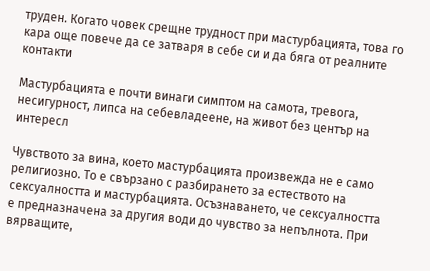труден. Когато човек срещне трудност при мастурбацията, това го кара още повече да се затваря в себе си и да бяга от реалните контакти

Мастурбацията е почти винаги симптом на самота, тревога, несигурност, липса на себевладеене, на живот без център на интересл

Чувството за вина, което мастурбацията произвежда не е само религиозно. То е свързано с разбирането за естеството на сексуалността и мастурбацията. Осъзнаването, че сексуалността е предназначена за другия води до чувство за непълнота. При вярващите,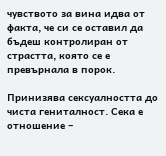чувството за вина идва от факта, че си се оставил да бъдеш контролиран от страстта, която се е превърнала в порок.

Принизява сексуалността до чиста гениталност. Сека е отношение –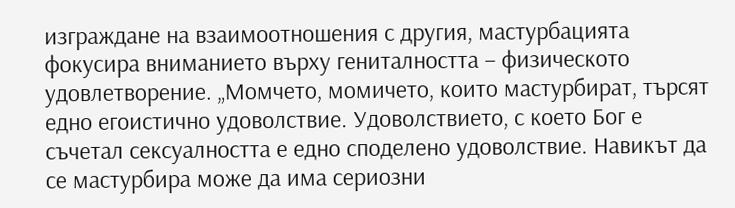изграждане на взаимоотношения с другия, мастурбацията фокусира вниманието върху гениталността – физическото удовлетворение. „Момчето, момичето, които мастурбират, търсят едно егоистично удоволствие. Удоволствието, с което Бог е съчетал сексуалността е едно споделено удоволствие. Навикът да се мастурбира може да има сериозни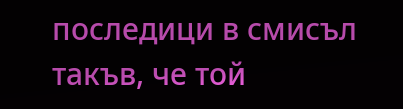последици в смисъл такъв, че той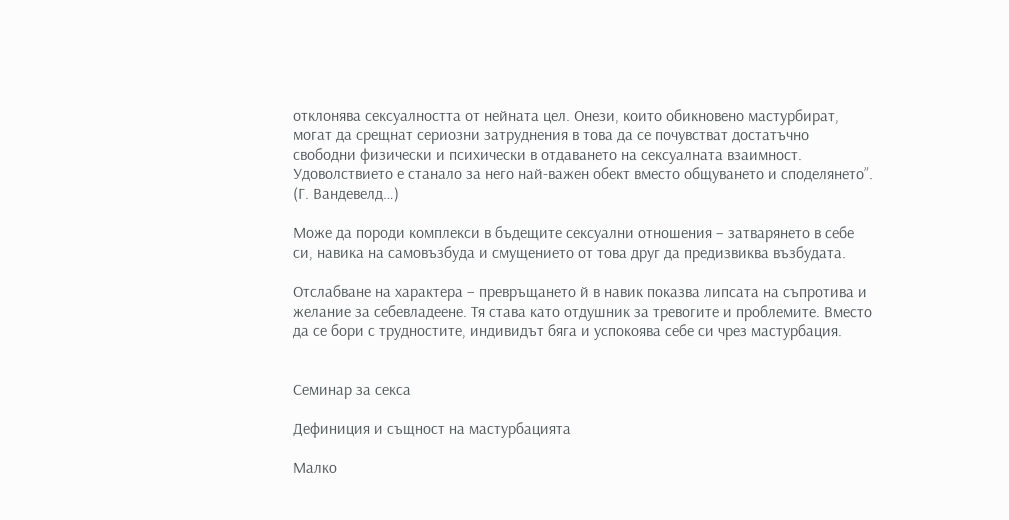отклонява сексуалността от нейната цел. Онези, които обикновено мастурбират, могат да срещнат сериозни затруднения в това да се почувстват достатъчно свободни физически и психически в отдаването на сексуалната взаимност. Удоволствието е станало за него най-важен обект вместо общуването и споделянето”. (Г. Вандевелд…)

Може да породи комплекси в бъдещите сексуални отношения – затварянето в себе си, навика на самовъзбуда и смущението от това друг да предизвиква възбудата.

Отслабване на характера – превръщането й в навик показва липсата на съпротива и желание за себевладеене. Тя става като отдушник за тревогите и проблемите. Вместо да се бори с трудностите, индивидът бяга и успокоява себе си чрез мастурбация.


Семинар за секса

Дефиниция и същност на мастурбацията

Малко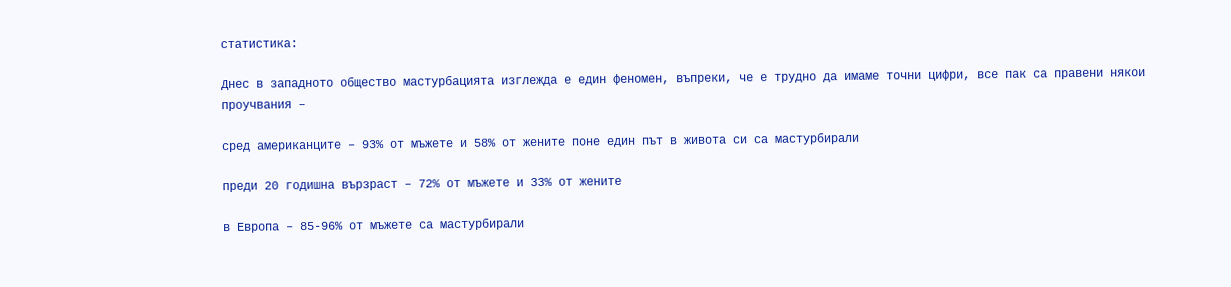статистика:

Днес в западното общество мастурбацията изглежда е един феномен, въпреки, че е трудно да имаме точни цифри, все пак са правени някои проучвания –

сред американците – 93% от мъжете и 58% от жените поне един път в живота си са мастурбирали

преди 20 годишна вързраст – 72% от мъжете и 33% от жените

в Европа – 85-96% от мъжете са мастурбирали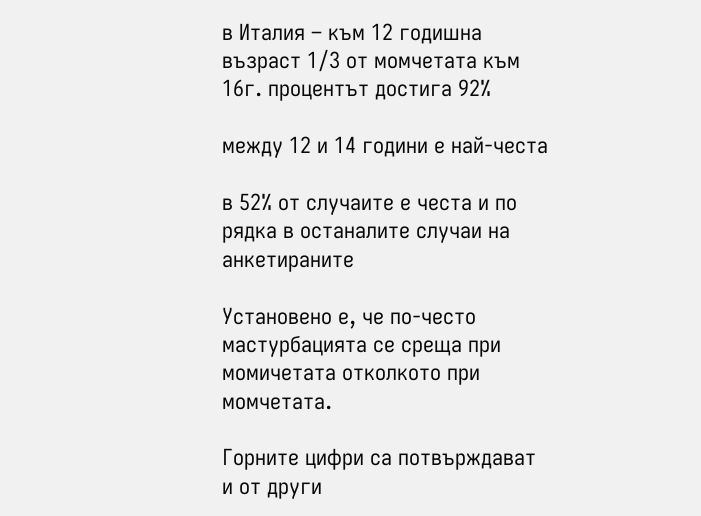в Италия – към 12 годишна възраст 1/3 от момчетата към 16г. процентът достига 92%

между 12 и 14 години е най-честа

в 52% от случаите е честа и по рядка в останалите случаи на анкетираните

Установено е, че по-често мастурбацията се среща при момичетата отколкото при момчетата.

Горните цифри са потвърждават и от други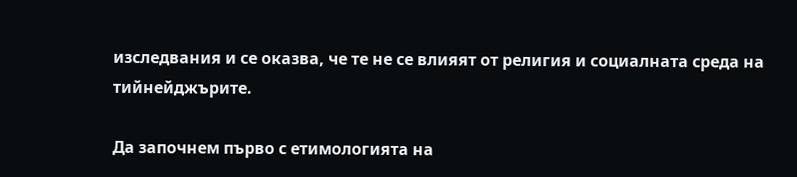изследвания и се оказва, че те не се влияят от религия и социалната среда на тийнейджърите.

Да започнем първо с етимологията на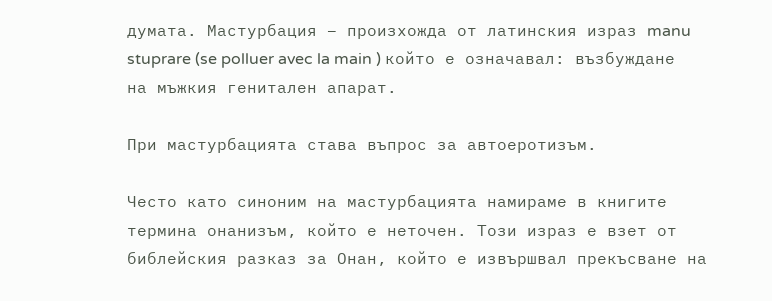думата. Мастурбация – произхожда от латинския израз manu stuprare (se polluer avec la main ) който е означавал: възбуждане на мъжкия генитален апарат.

При мастурбацията става въпрос за автоеротизъм.

Често като синоним на мастурбацията намираме в книгите термина онанизъм, който е неточен. Този израз е взет от библейския разказ за Онан, който е извършвал прекъсване на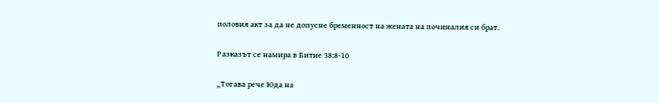половия акт за да не допусне бременност на жената на починалия си брат.

Разказът се намира в Битие 38:8-10

„Тогава рече Юда на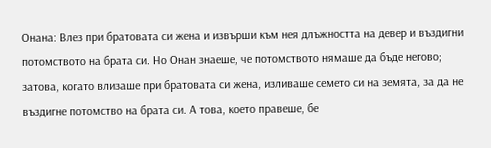Онана: Влез при братовата си жена и извърши към нея длъжността на девер и въздигни потомството на брата си. Но Онан знаеше, че потомството нямаше да бъде негово; затова, когато влизаше при братовата си жена, изливаше семето си на земята, за да не въздигне потомство на брата си. А това, което правеше, бе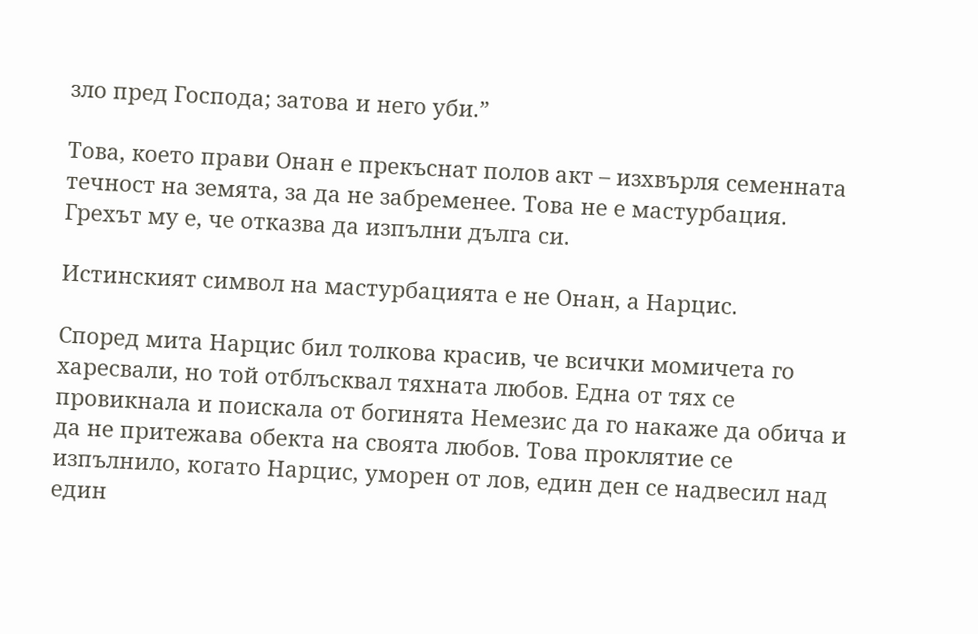зло пред Господа; затова и него уби.”

Това, което прави Онан е прекъснат полов акт – изхвърля семенната течност на земята, за да не забременее. Това не е мастурбация. Грехът му е, че отказва да изпълни дълга си.

Истинският символ на мастурбацията е не Онан, а Нарцис.

Според мита Нарцис бил толкова красив, че всички момичета го харесвали, но той отблъсквал тяхната любов. Една от тях се провикнала и поискала от богинята Немезис да го накаже да обича и да не притежава обекта на своята любов. Това проклятие се изпълнило, когато Нарцис, уморен от лов, един ден се надвесил над един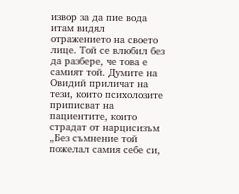извор за да пие вода итам видял отражението на своето лице. Той се влюбил без да разбере, че това е самият той. Думите на Овидий приличат на тези, които психолозите приписват на пациентите, които страдат от нарцисизъм „Без съмнение той пожелал самия себе си,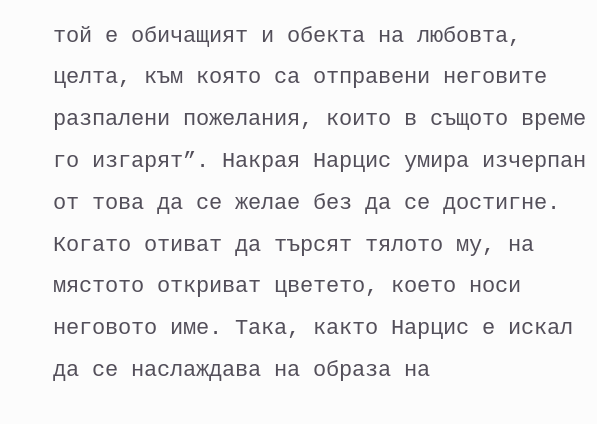той е обичащият и обекта на любовта, целта, към която са отправени неговите разпалени пожелания, които в същото време го изгарят”. Накрая Нарцис умира изчерпан от това да се желае без да се достигне. Когато отиват да търсят тялото му, на мястото откриват цветето, което носи неговото име. Така, както Нарцис е искал да се наслаждава на образа на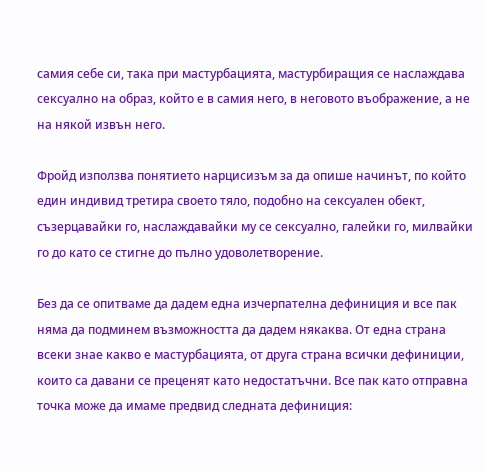самия себе си, така при мастурбацията, мастурбиращия се наслаждава сексуално на образ, който е в самия него, в неговото въображение, а не на някой извън него.

Фройд използва понятието нарцисизъм за да опише начинът, по който един индивид третира своето тяло, подобно на сексуален обект, съзерцавайки го, наслаждавайки му се сексуално, галейки го, милвайки го до като се стигне до пълно удоволетворение.

Без да се опитваме да дадем една изчерпателна дефиниция и все пак няма да подминем възможността да дадем някаква. От една страна всеки знае какво е мастурбацията, от друга страна всички дефиниции, които са давани се преценят като недостатъчни. Все пак като отправна точка може да имаме предвид следната дефиниция: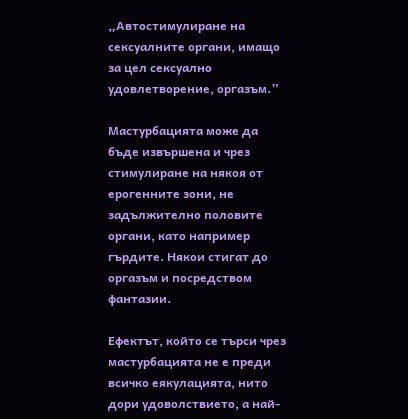„Автостимулиране на сексуалните органи, имащо за цел сексуално удовлетворение, оргазъм.”

Мастурбацията може да бъде извършена и чрез стимулиране на някоя от ерогенните зони, не задължително половите органи, като например гърдите. Някои стигат до оргазъм и посредством фантазии.

Ефектът, който се търси чрез мастурбацията не е преди всичко еякулацията, нито дори удоволствието, а най-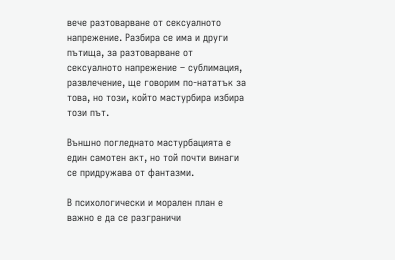вече разтоварване от сексуалното напрежение. Разбира се има и други пътища, за разтоварване от сексуалното напрежение – сублимация, развлечение, ще говорим по-нататък за това, но този, който мастурбира избира този път.

Външно погледнато мастурбацията е един самотен акт, но той почти винаги се придружава от фантазми.

В психологически и морален план е важно е да се разграничи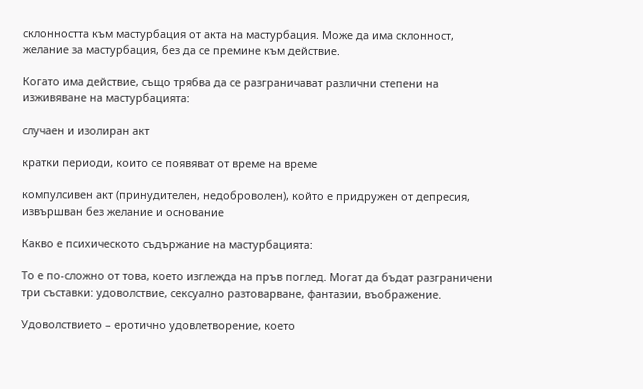склонността към мастурбация от акта на мастурбация. Може да има склонност, желание за мастурбация, без да се премине към действие.

Когато има действие, също трябва да се разграничават различни степени на изживяване на мастурбацията:

случаен и изолиран акт

кратки периоди, които се появяват от време на време

компулсивен акт (принудителен, недоброволен), който е придружен от депресия, извършван без желание и основание

Какво е психическото съдържание на мастурбацията:

То е по-сложно от това, което изглежда на пръв поглед. Могат да бъдат разграничени три съставки: удоволствие, сексуално разтоварване, фантазии, въображение.

Удоволствието – еротично удовлетворение, което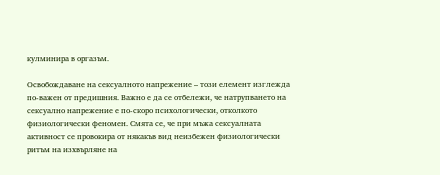кулминира в оргазъм.

Освобождаване на сексуалното напрежение – този елемент изглежда по-важен от предишния. Важно е да се отбележи, че натрупването на сексуално напрежение е по-скоро психологически, отколкото физиологически феномен. Смята се, че при мъжа сексуалната активност се провокира от някакъв вид неизбежен физиологически ритъм на изхвърляне на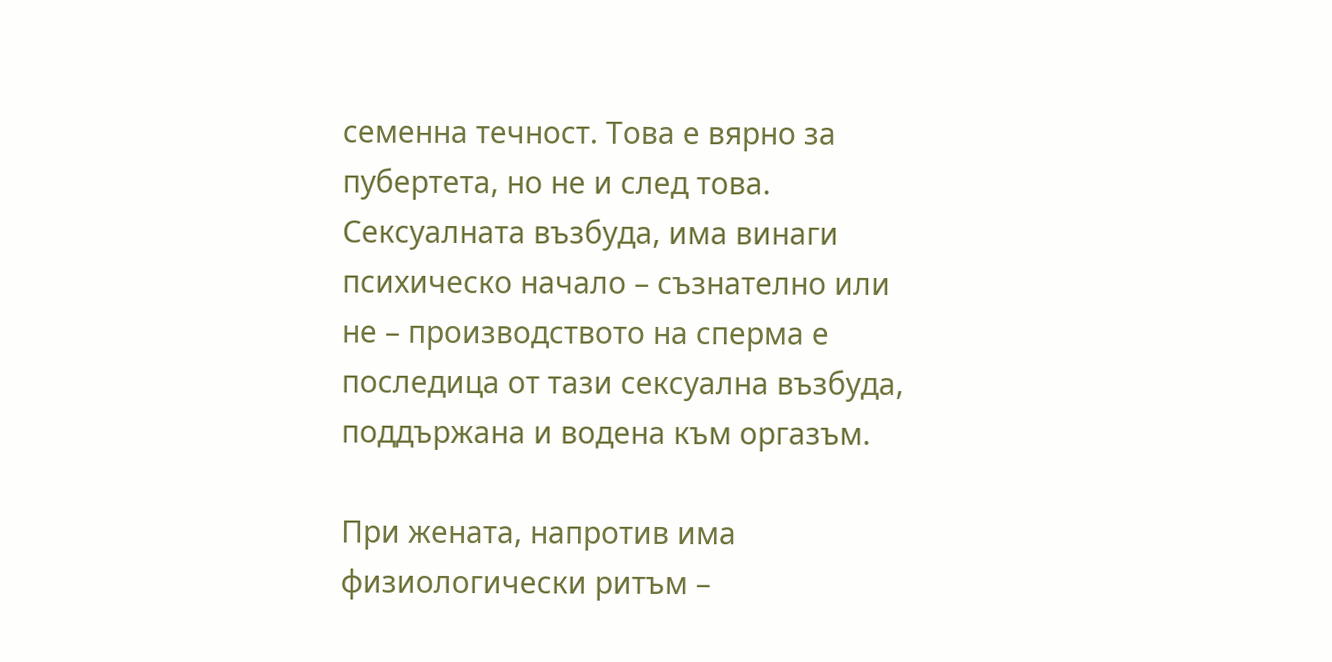семенна течност. Това е вярно за пубертета, но не и след това. Сексуалната възбуда, има винаги психическо начало – съзнателно или не – производството на сперма е последица от тази сексуална възбуда, поддържана и водена към оргазъм.

При жената, напротив има физиологически ритъм –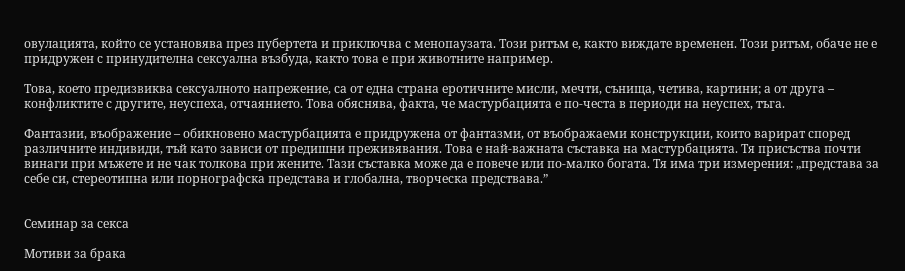овулацията, който се установява през пубертета и приключва с менопаузата. Този ритъм е, както виждате временен. Този ритъм, обаче не е придружен с принудителна сексуална възбуда, както това е при животните например.

Това, което предизвиква сексуалното напрежение, са от една страна еротичните мисли, мечти, сънища, четива, картини; а от друга – конфликтите с другите, неуспеха, отчаянието. Това обяснява, факта, че мастурбацията е по-честа в периоди на неуспех, тъга.

Фантазии, въображение – обикновено мастурбацията е придружена от фантазми, от въображаеми конструкции, които варират според различните индивиди, тъй като зависи от предишни преживявания. Това е най-важната съставка на мастурбацията. Тя присъства почти винаги при мъжете и не чак толкова при жените. Тази съставка може да е повече или по-малко богата. Тя има три измерения: „представа за себе си, стереотипна или порнографска представа и глобална, творческа предствава.”


Семинар за секса

Мотиви за брака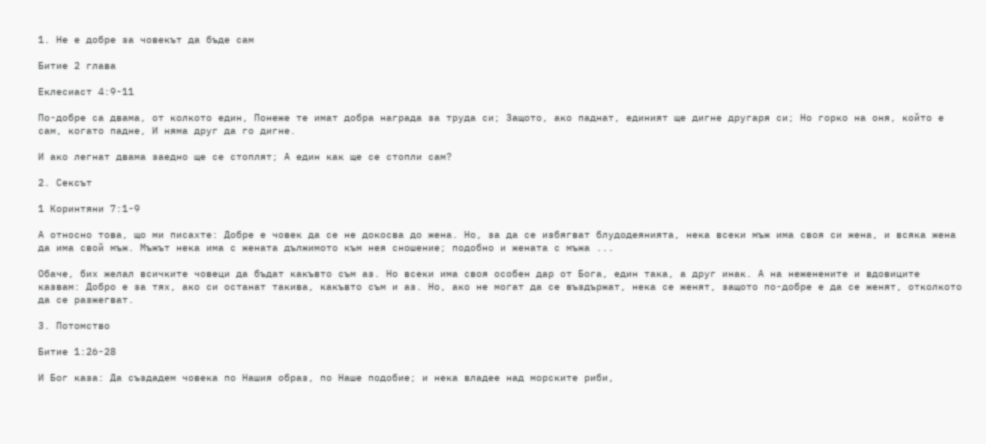1. Не е добре за човекът да бъде сам

Битие 2 глава

Еклесиаст 4:9-11

По-добре са двама, от колкото един, Понеже те имат добра награда за труда си; Защото, ако паднат, единият ще дигне другаря си; Но горко на оня, който е сам, когато падне, И няма друг да го дигне.

И ако легнат двама заедно ще се стоплят; А един как ще се стопли сам?

2. Сексът

1 Коринтяни 7:1-9

А относно това, що ми писахте: Добре е човек да се не докосва до жена. Но, за да се избягват блудодеянията, нека всеки мъж има своя си жена, и всяка жена да има свой мъж. Мъжът нека има с жената дължимото към нея сношение; подобно и жената с мъжа ...

Обаче, бих желал всичките човеци да бъдат какъвто съм аз. Но всеки има своя особен дар от Бога, един така, а друг инак. А на неженените и вдовиците казвам: Добро е за тях, ако си останат такива, какъвто съм и аз. Но, ако не могат да се въздържат, нека се женят, защото по-добре е да се женят, отколкото да се разжегват.

3. Потомство

Битие 1:26-28

И Бог каза: Да създадем човека по Нашия образ, по Наше подобие; и нека владее над морските риби,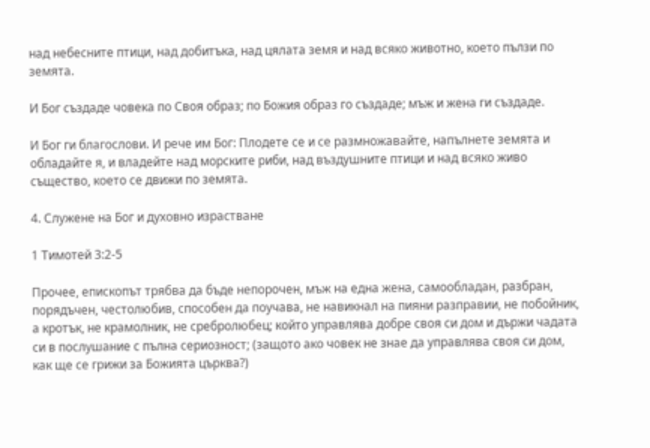над небесните птици, над добитъка, над цялата земя и над всяко животно, което пълзи по земята.

И Бог създаде човека по Своя образ; по Божия образ го създаде; мъж и жена ги създаде.

И Бог ги благослови. И рече им Бог: Плодете се и се размножавайте, напълнете земята и обладайте я, и владейте над морските риби, над въздушните птици и над всяко живо същество, което се движи по земята.

4. Служене на Бог и духовно израстване

1 Тимотей 3:2-5

Прочее, епископът трябва да бъде непорочен, мъж на една жена, самообладан, разбран, порядъчен, честолюбив, способен да поучава, не навикнал на пияни разправии, не побойник, а кротък, не крамолник, не сребролюбец; който управлява добре своя си дом и държи чадата си в послушание с пълна сериозност; (защото ако човек не знае да управлява своя си дом, как ще се грижи за Божията църква?)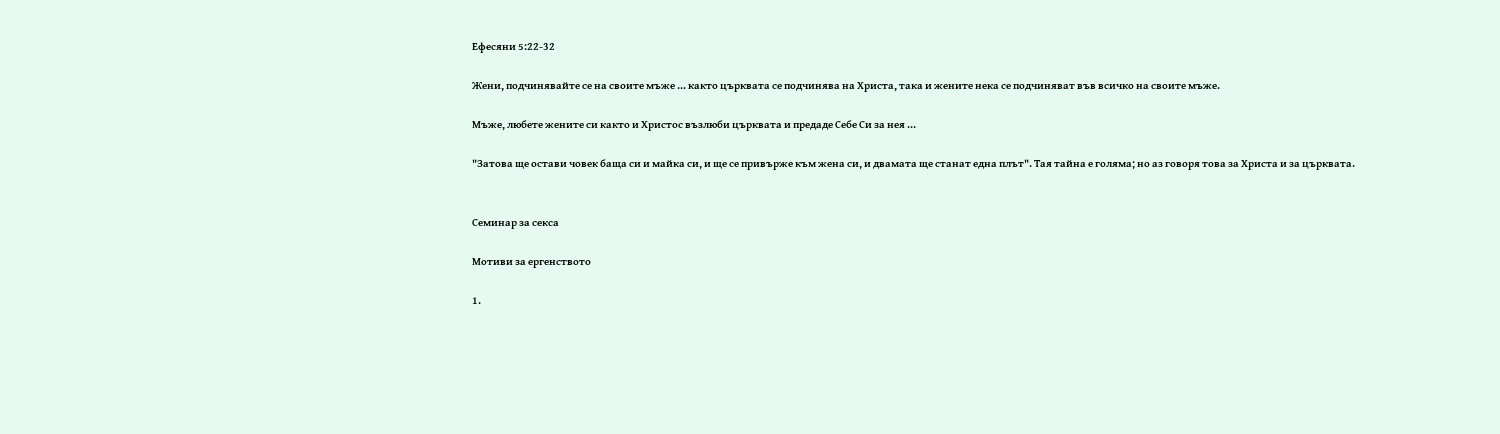Ефесяни 5:22-32

Жени, подчинявайте се на своите мъже ... както църквата се подчинява на Христа, така и жените нека се подчиняват във всичко на своите мъже.

Мъже, любете жените си както и Христос възлюби църквата и предаде Себе Си за нея ...

"Затова ще остави човек баща си и майка си, и ще се привърже към жена си, и двамата ще станат една плът". Тая тайна е голяма; но аз говоря това за Христа и за църквата.


Семинар за секса

Мотиви за ергенството

1.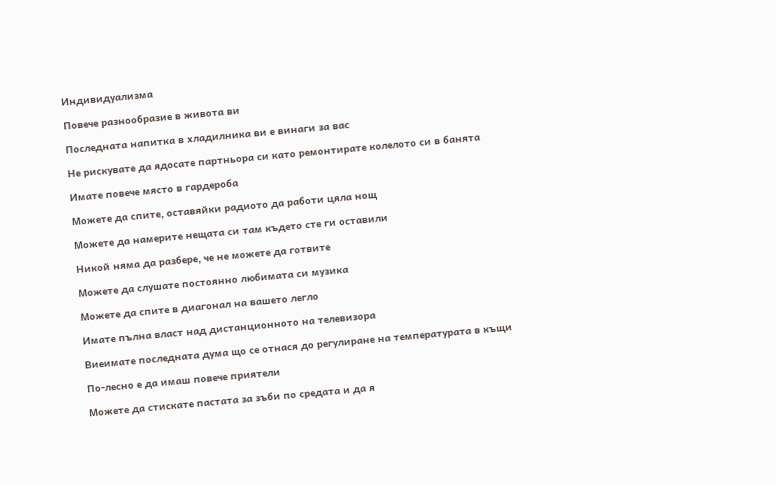Индивидуализма

Повече разнообразие в живота ви

Последната напитка в хладилника ви е винаги за вас

Не рискувате да ядосате партньора си като ремонтирате колелото си в банята

Имате повече място в гардероба

Можете да спите, оставяйки радиото да работи цяла нощ

Можете да намерите нещата си там където сте ги оставили

Никой няма да разбере, че не можете да готвите

Можете да слушате постоянно любимата си музика

Можете да спите в диагонал на вашето легло

Имате пълна власт над дистанционното на телевизора

Виеимате последната дума що се отнася до регулиране на температурата в къщи

По-лесно е да имаш повече приятели

Можете да стискате пастата за зъби по средата и да я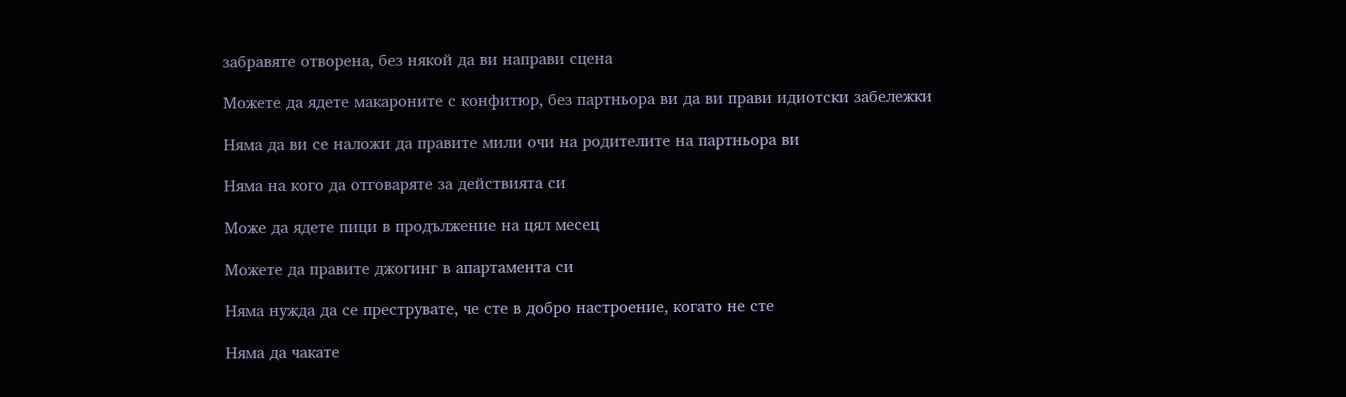забравяте отворена, без някой да ви направи сцена

Можете да ядете макароните с конфитюр, без партньора ви да ви прави идиотски забележки

Няма да ви се наложи да правите мили очи на родителите на партньора ви

Няма на кого да отговаряте за действията си

Може да ядете пици в продължение на цял месец

Можете да правите джогинг в апартамента си

Няма нужда да се преструвате, че сте в добро настроение, когато не сте

Няма да чакате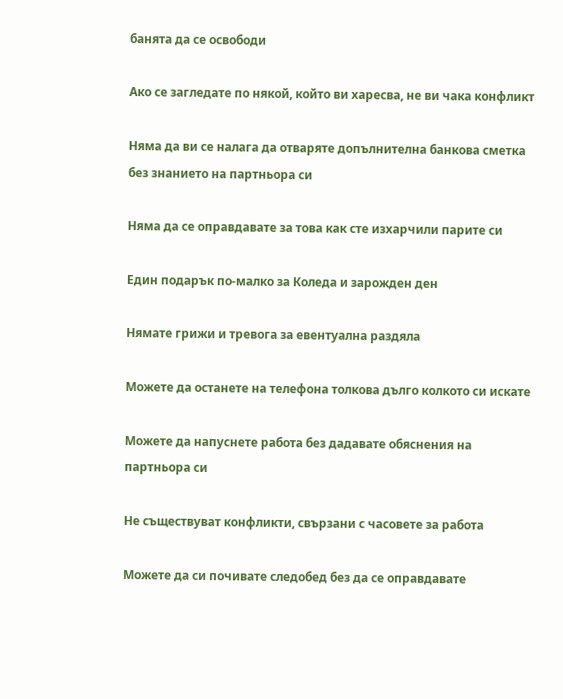банята да се освободи

Ако се загледате по някой, който ви харесва, не ви чака конфликт

Няма да ви се налага да отваряте допълнителна банкова сметка без знанието на партньора си

Няма да се оправдавате за това как сте изхарчили парите си

Един подарък по-малко за Коледа и зарожден ден

Нямате грижи и тревога за евентуална раздяла

Можете да останете на телефона толкова дълго колкото си искате

Можете да напуснете работа без дадавате обяснения на партньора си

Не съществуват конфликти, свързани с часовете за работа

Можете да си почивате следобед без да се оправдавате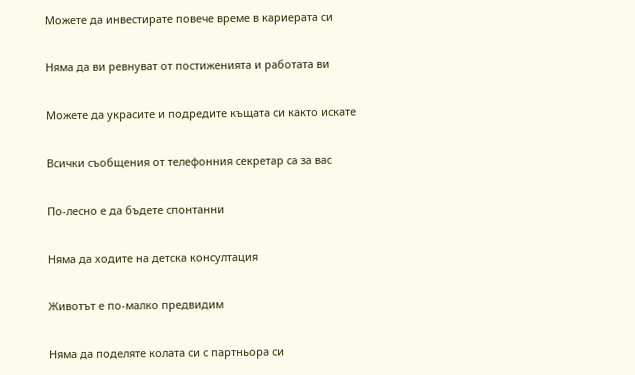Можете да инвестирате повече време в кариерата си

Няма да ви ревнуват от постиженията и работата ви

Можете да украсите и подредите къщата си както искате

Всички съобщения от телефонния секретар са за вас

По-лесно е да бъдете спонтанни

Няма да ходите на детска консултация

Животът е по-малко предвидим

Няма да поделяте колата си с партньора си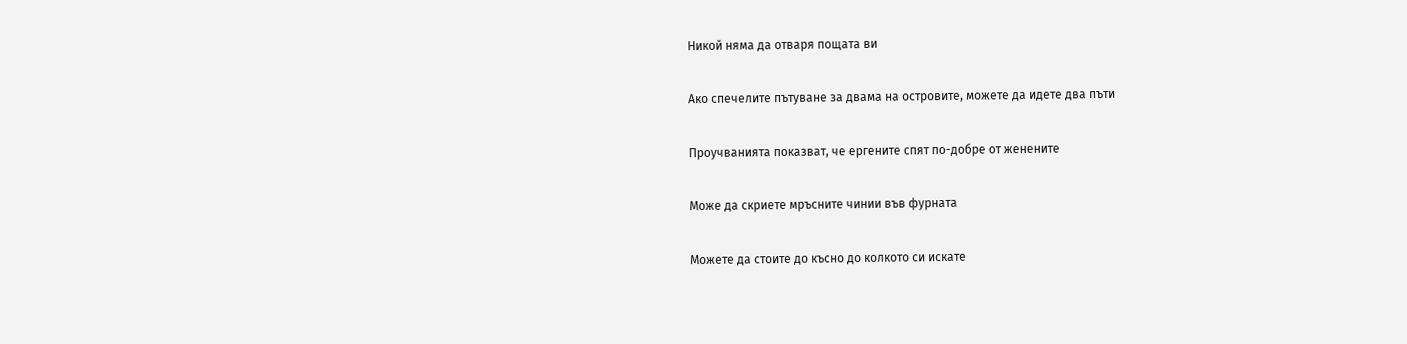Никой няма да отваря пощата ви

Ако спечелите пътуване за двама на островите, можете да идете два пъти

Проучванията показват, че ергените спят по-добре от женените

Може да скриете мръсните чинии във фурната

Можете да стоите до късно до колкото си искате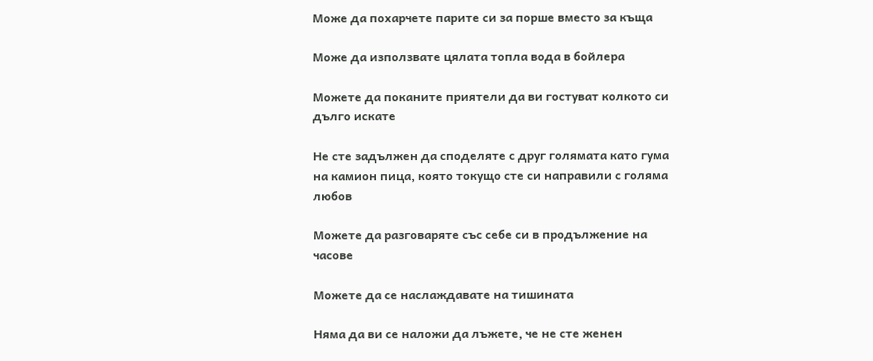Може да похарчете парите си за порше вместо за къща

Може да използвате цялата топла вода в бойлера

Можете да поканите приятели да ви гостуват колкото си дълго искате

Не сте задължен да споделяте с друг голямата като гума на камион пица, която токущо сте си направили с голяма любов

Можете да разговаряте със себе си в продължение на часове

Можете да се наслаждавате на тишината

Няма да ви се наложи да лъжете, че не сте женен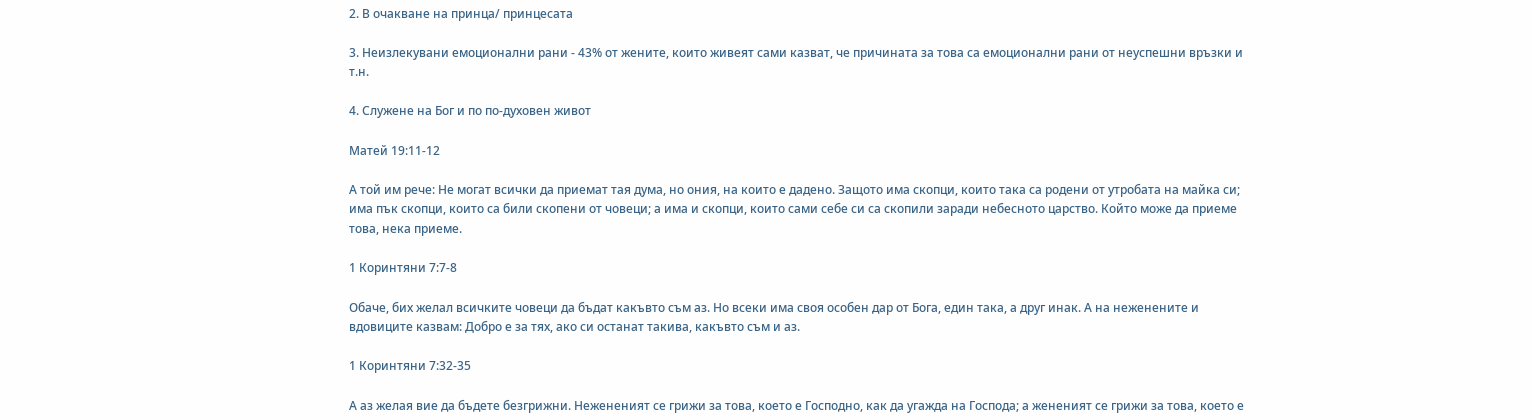2. В очакване на принца/ принцесата

3. Неизлекувани емоционални рани - 43% от жените, които живеят сами казват, че причината за това са емоционални рани от неуспешни връзки и т.н.

4. Служене на Бог и по по-духовен живот

Матей 19:11-12

А той им рече: Не могат всички да приемат тая дума, но ония, на които е дадено. Защото има скопци, които така са родени от утробата на майка си; има пък скопци, които са били скопени от човеци; а има и скопци, които сами себе си са скопили заради небесното царство. Който може да приеме това, нека приеме.

1 Коринтяни 7:7-8

Обаче, бих желал всичките човеци да бъдат какъвто съм аз. Но всеки има своя особен дар от Бога, един така, а друг инак. А на неженените и вдовиците казвам: Добро е за тях, ако си останат такива, какъвто съм и аз.

1 Коринтяни 7:32-35

А аз желая вие да бъдете безгрижни. Нежененият се грижи за това, което е Господно, как да угажда на Господа; а жененият се грижи за това, което е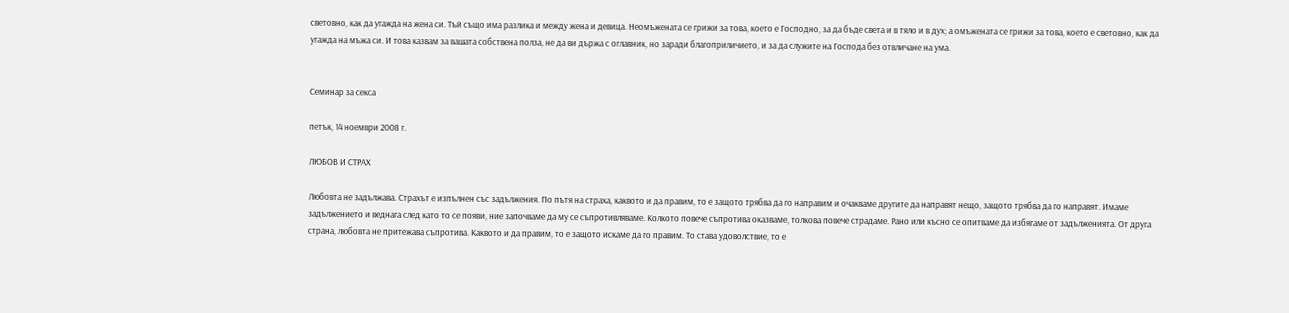световно, как да угажда на жена си. Тъй също има разлика и между жена и девица. Неомъжената се грижи за това, което е Господно, за да бъде света и в тяло и в дух; а омъжената се грижи за това, което е световно, как да угажда на мъжа си. И това казвам за вашата собствена полза, не да ви държа с оглавник, но заради благоприличието, и за да служите на Господа без отвличане на ума.


Семинар за секса

петък, 14 ноември 2008 г.

ЛЮБОВ И СТРАХ

Любовта не задължава. Страхът е изпълнен със задължения. По пътя на страха, каквото и да правим, то е защото трябва да го направим и очакваме другите да направят нещо, защото трябва да го направят. Имаме задължението и веднага след като то се появи, ние започваме да му се съпротивляваме. Колкото повече съпротива оказваме, толкова повече страдаме. Рано или късно се опитваме да избягаме от задълженията. От друга страна, любовта не притежава съпротива. Каквото и да правим, то е защото искаме да го правим. То става удоволствие, то е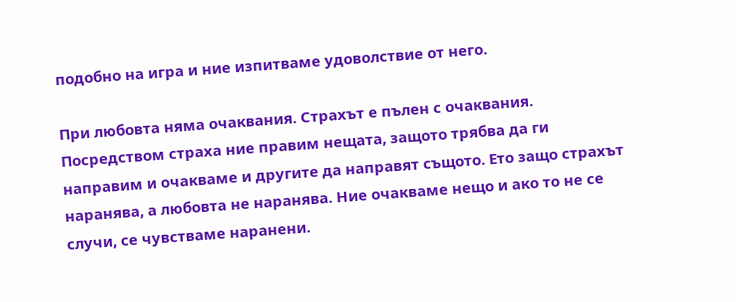подобно на игра и ние изпитваме удоволствие от него.

При любовта няма очаквания. Страхът е пълен с очаквания. Посредством страха ние правим нещата, защото трябва да ги направим и очакваме и другите да направят същото. Ето защо страхът наранява, а любовта не наранява. Ние очакваме нещо и ако то не се случи, се чувстваме наранени.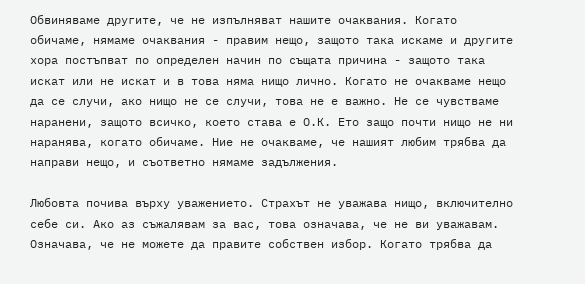Обвиняваме другите, че не изпълняват нашите очаквания. Когато обичаме, нямаме очаквания - правим нещо, защото така искаме и другите хора постъпват по определен начин по същата причина - защото така искат или не искат и в това няма нищо лично. Когато не очакваме нещо да се случи, ако нищо не се случи, това не е важно. Не се чувстваме наранени, защото всичко, което става е О.К. Ето защо почти нищо не ни наранява, когато обичаме. Ние не очакваме, че нашият любим трябва да направи нещо, и съответно нямаме задължения.

Любовта почива върху уважението. Страхът не уважава нищо, включително себе си. Ако аз съжалявам за вас, това означава, че не ви уважавам. Означава, че не можете да правите собствен избор. Когато трябва да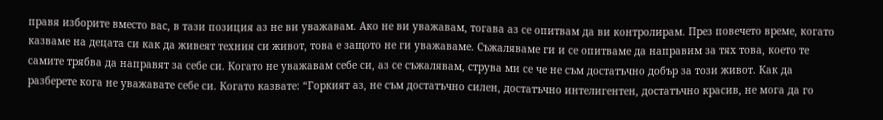правя изборите вместо вас, в тази позиция аз не ви уважавам. Ако не ви уважавам, тогава аз се опитвам да ви контролирам. През повечето време, когато казваме на децата си как да живеят техния си живот, това е защото не ги уважаваме. Съжаляваме ги и се опитваме да направим за тях това, което те самите трябва да направят за себе си. Когато не уважавам себе си, аз се съжалявам, струва ми се че не съм достатъчно добър за този живот. Как да разберете кога не уважавате себе си. Когато казвате: “Горкият аз, не съм достатъчно силен, достатъчно интелигентен, достатъчно красив, не мога да го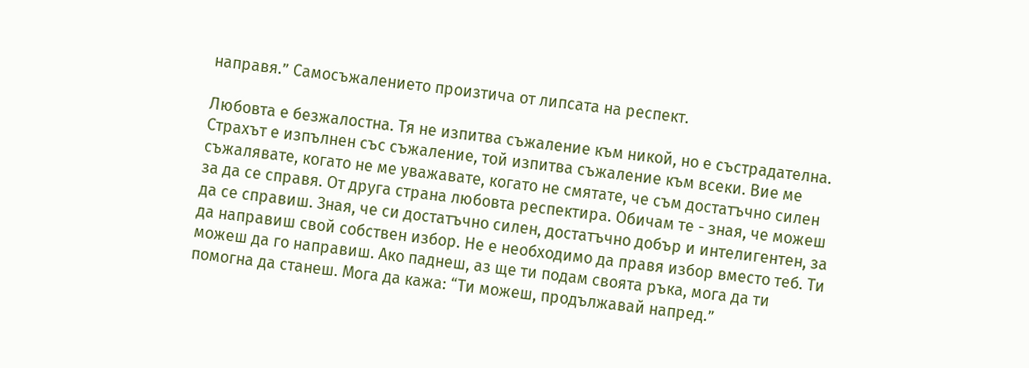направя.” Самосъжалението произтича от липсата на респект.

Любовта е безжалостна. Тя не изпитва съжаление към никой, но е състрадателна. Страхът е изпълнен със съжаление, той изпитва съжаление към всеки. Вие ме съжалявате, когато не ме уважавате, когато не смятате, че съм достатъчно силен за да се справя. От друга страна любовта респектира. Обичам те - зная, че можеш да се справиш. Зная, че си достатъчно силен, достатъчно добър и интелигентен, за да направиш свой собствен избор. Не е необходимо да правя избор вместо теб. Ти можеш да го направиш. Ако паднеш, аз ще ти подам своята ръка, мога да ти помогна да станеш. Мога да кажа: “Ти можеш, продължавай напред.”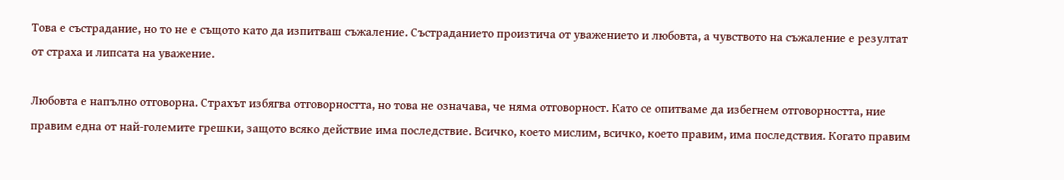Това е състрадание, но то не е същото като да изпитваш съжаление. Състраданието произтича от уважението и любовта, а чувството на съжаление е резултат от страха и липсата на уважение.

Любовта е напълно отговорна. Страхът избягва отговорността, но това не означава, че няма отговорност. Като се опитваме да избегнем отговорността, ние правим една от най-големите грешки, защото всяко действие има последствие. Всичко, което мислим, всичко, което правим, има последствия. Когато правим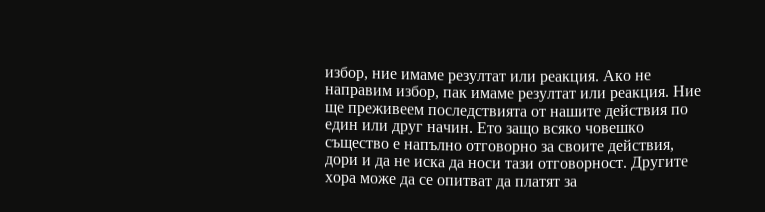избор, ние имаме резултат или реакция. Ако не направим избор, пак имаме резултат или реакция. Ние ще преживеем последствията от нашите действия по един или друг начин. Ето защо всяко човешко същество е напълно отговорно за своите действия, дори и да не иска да носи тази отговорност. Другите хора може да се опитват да платят за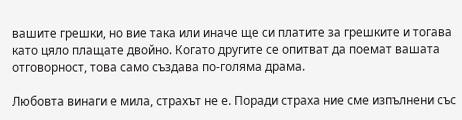вашите грешки, но вие така или иначе ще си платите за грешките и тогава като цяло плащате двойно. Когато другите се опитват да поемат вашата отговорност, това само създава по-голяма драма.

Любовта винаги е мила, страхът не е. Поради страха ние сме изпълнени със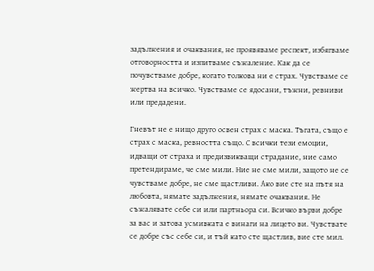задължения и очаквания, не проявяваме респект, избягваме отговорността и изпитваме съжаление. Как да се почувстваме добре, когато толкова ни е страх. Чувстваме се жертва на всичко. Чувстваме се ядосани, тъжни, ревниви или предадени.

Гневът не е нищо друго освен страх с маска. Тъгата, също е страх с маска, ревността също. С всички тези емоции, идващи от страха и предизвикващи страдание, ние само претендираме, че сме мили. Ние не сме мили, защото не се чувстваме добре, не сме щастливи. Ако вие сте на пътя на любовта, нямате задължения, нямате очаквания. Не съжалявате себе си или партньора си. Всичко върви добре за вас и затова усмивката е винаги на лицето ви. Чувствате се добре със себе си, и тъй като сте щастлив, вие сте мил.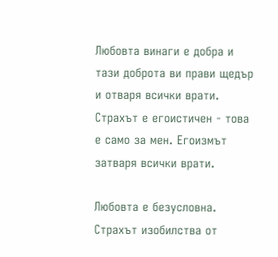Любовта винаги е добра и тази доброта ви прави щедър и отваря всички врати. Страхът е егоистичен - това е само за мен. Егоизмът затваря всички врати.

Любовта е безусловна. Страхът изобилства от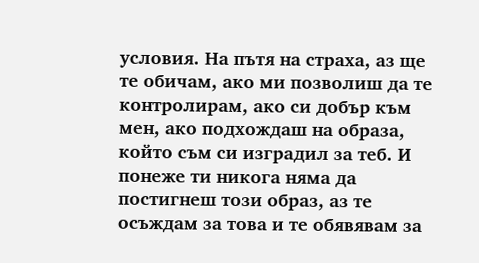условия. На пътя на страха, аз ще те обичам, ако ми позволиш да те контролирам, ако си добър към мен, ако подхождаш на образа, който съм си изградил за теб. И понеже ти никога няма да постигнеш този образ, аз те осъждам за това и те обявявам за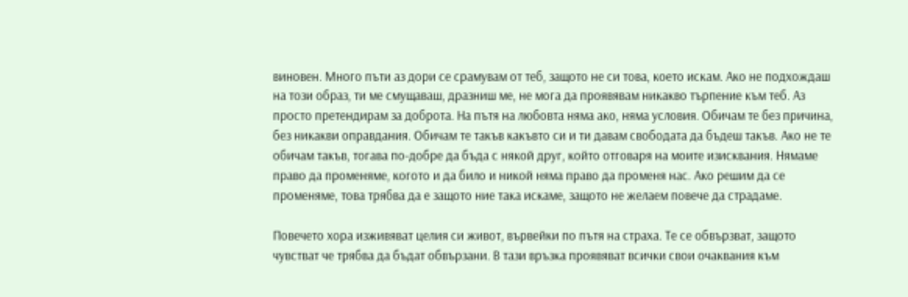виновен. Много пъти аз дори се срамувам от теб, защото не си това, което искам. Ако не подхождаш на този образ, ти ме смущаваш, дразниш ме, не мога да проявявам никакво търпение към теб. Аз просто претендирам за доброта. На пътя на любовта няма ако, няма условия. Обичам те без причина, без никакви оправдания. Обичам те такъв какъвто си и ти давам свободата да бъдеш такъв. Ако не те обичам такъв, тогава по-добре да бъда с някой друг, който отговаря на моите изисквания. Нямаме право да променяме, когото и да било и никой няма право да променя нас. Ако решим да се променяме, това трябва да е защото ние така искаме, защото не желаем повече да страдаме.

Повечето хора изживяват целия си живот, вървейки по пътя на страха. Те се обвързват, защото чувстват че трябва да бъдат обвързани. В тази връзка проявяват всички свои очаквания към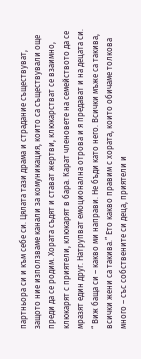партньора си и към себе си. Цялата тази драма и страдание съществуват, защото ние използваме канали за комуникация, които са съществували още преди да се родим. Хората съдят и стават жертви, клюкарстват се взаимно, клюкарят с приятели, клюкарят в бара. Карат членовете на семейството да се мразят един друг. Натрупват емоционална отрова и я предават и на децата си. “ Виж баща си – какво ми направи. Не бъди като него. Всички мъже са такива, всички жени са такива.” Ето какво правим с хората, които обичаме толкова много – със собствените си деца, приятели и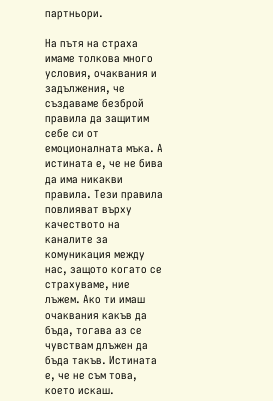партньори.

На пътя на страха имаме толкова много условия, очаквания и задължения, че създаваме безброй правила да защитим себе си от емоционалната мъка. А истината е, че не бива да има никакви правила. Тези правила повлияват върху качеството на каналите за комуникация между нас, защото когато се страхуваме, ние лъжем. Ако ти имаш очаквания какъв да бъда, тогава аз се чувствам длъжен да бъда такъв. Истината е, че не съм това, което искаш.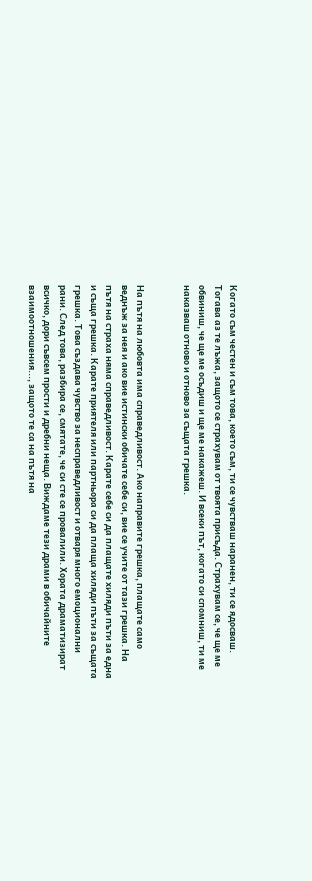Когато съм честен и съм това, което съм, ти се чувстваш наранен, ти се ядосваш. Тогава аз те лъжа, защото се страхувам от твоята присъда. Страхувам се, че ще ме обвиниш, че ще ме осъдиш и ще ме накажеш. И всеки път, когато си спомниш, ти ме наказваш отново и отново за същата грешка.


На пътя на любовта има справедливост. Ако направите грешка, плащате само веднъж за нея и ако вие истински обичате себе си, вие се учите от тази грешка. На пътя на страха няма справедливост. Карате себе си да плащате хиляди пъти за една и съща грешка. Карате приятеля или партньора си да плаща хиляди пъти за същата грешка. Това създава чувство за несправедливост и отваря много емоционални рани. След това, разбира се, смятате, че си сте се провалили. Хората драматизират всичко, дори съвсем прости и дребни неща. Виждаме тези драми в обичайните взаимоотношения..., защото те са на пътя на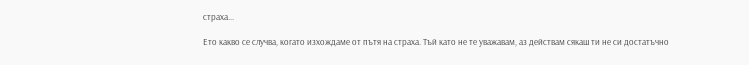страха...

Ето какво се случва, когато изхождаме от пътя на страха. Тъй като не те уважавам, аз действам сякаш ти не си достатъчно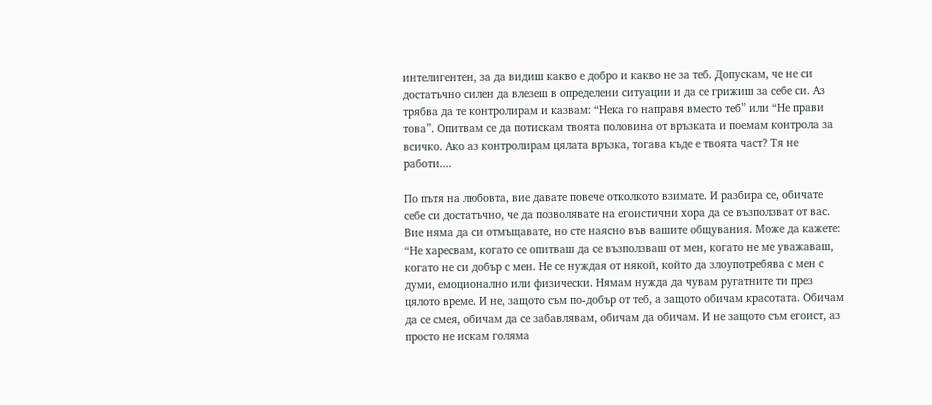интелигентен, за да видиш какво е добро и какво не за теб. Допускам, че не си достатъчно силен да влезеш в определени ситуации и да се грижиш за себе си. Аз трябва да те контролирам и казвам: “Нека го направя вместо теб” или “Не прави това”. Опитвам се да потискам твоята половина от връзката и поемам контрола за всичко. Ако аз контролирам цялата връзка, тогава къде е твоята част? Тя не работи....

По пътя на любовта, вие давате повече отколкото взимате. И разбира се, обичате себе си достатъчно, че да позволявате на егоистични хора да се възползват от вас. Вие няма да си отмъщавате, но сте наясно във вашите общувания. Може да кажете: “Не харесвам, когато се опитваш да се възползваш от мен, когато не ме уважаваш, когато не си добър с мен. Не се нуждая от някой, който да злоупотребява с мен с думи, емоционално или физически. Нямам нужда да чувам ругатните ти през цялото време. И не, защото съм по-добър от теб, а защото обичам красотата. Обичам да се смея, обичам да се забавлявам, обичам да обичам. И не защото съм егоист, аз просто не искам голяма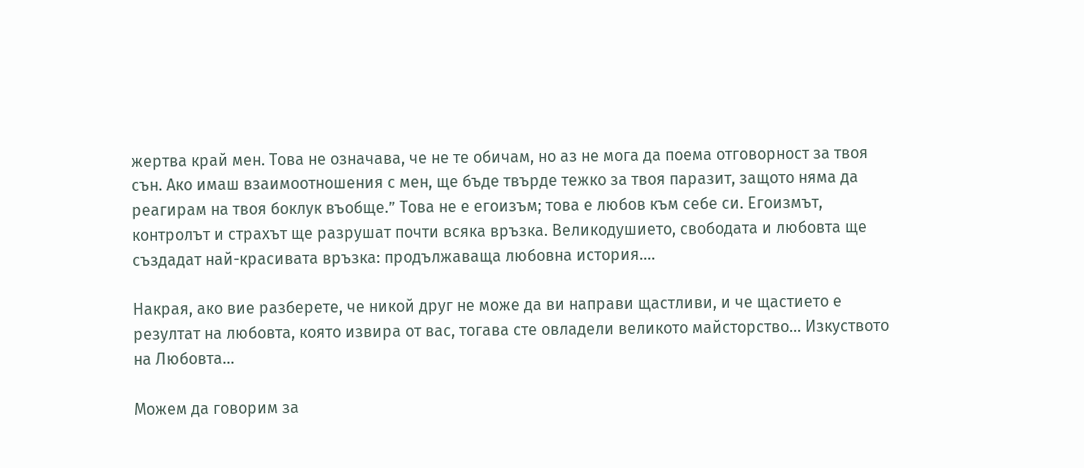жертва край мен. Това не означава, че не те обичам, но аз не мога да поема отговорност за твоя сън. Ако имаш взаимоотношения с мен, ще бъде твърде тежко за твоя паразит, защото няма да реагирам на твоя боклук въобще.” Това не е егоизъм; това е любов към себе си. Егоизмът, контролът и страхът ще разрушат почти всяка връзка. Великодушието, свободата и любовта ще създадат най-красивата връзка: продължаваща любовна история....

Накрая, ако вие разберете, че никой друг не може да ви направи щастливи, и че щастието е резултат на любовта, която извира от вас, тогава сте овладели великото майсторство... Изкуството на Любовта...

Можем да говорим за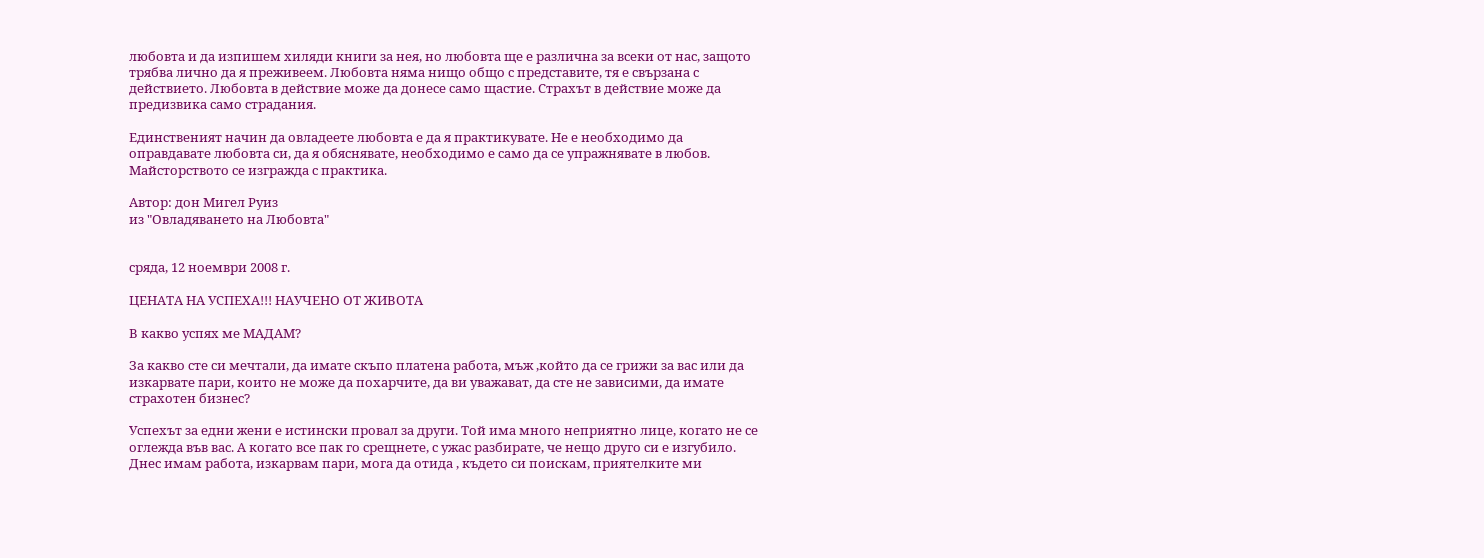любовта и да изпишем хиляди книги за нея, но любовта ще е различна за всеки от нас, защото трябва лично да я преживеем. Любовта няма нищо общо с представите, тя е свързана с действието. Любовта в действие може да донесе само щастие. Страхът в действие може да предизвика само страдания.

Единственият начин да овладеете любовта е да я практикувате. Не е необходимо да оправдавате любовта си, да я обяснявате, необходимо е само да се упражнявате в любов. Майсторството се изгражда с практика.

Автор: дон Мигел Руиз
из "Овладяването на Любовта"


сряда, 12 ноември 2008 г.

ЦЕНАТА НА УСПЕХА!!! НАУЧЕНО ОТ ЖИВОТА

В какво успях ме МАДАМ?

За какво сте си мечтали, да имате скъпо платена работа, мъж ,който да се грижи за вас или да изкарвате пари, които не може да похарчите, да ви уважават, да сте не зависими, да имате страхотен бизнес?

Успехът за едни жени е истински провал за други. Той има много неприятно лице, когато не се оглежда във вас. А когато все пак го срещнете, с ужас разбирате, че нещо друго си е изгубило. Днес имам работа, изкарвам пари, мога да отида , където си поискам, приятелките ми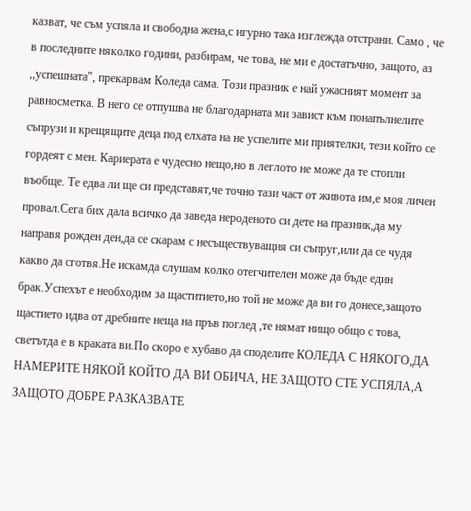казват, че съм успяла и свободна жена,с игурно така изглежда отстрани. Само , че в последните няколко години, разбирам, че това, не ми е достатъчно, защото, аз ,,успешната", прекарвам Коледа сама. Този празник е най ужасният момент за равносметка. В него се отпушва не благодарната ми завист към понапълнелите съпрузи и крещящите деца под елхата на не успелите ми приятелки, тези който се гордеят с мен. Кариерата е чудесно нещо,но в леглото не може да те стопли въобще. Те едва ли ще си представят,че точно тази част от живота им,е моя личен провал.Сега бих дала всичко да заведа нероденото си дете на празник,да му направя рожден ден,да се скарам с несъществуващия си съпруг,или да се чудя какво да сготвя.Не искамда слушам колко отегчителен може да бъде един брак.Успехът е необходим за щаститието,но той не може да ви го донесе,защото щастието идва от дребните неща на пръв поглед ,те нямат нищо общо с това, светътда е в краката ви.По скоро е хубаво да споделите КОЛЕДА С НЯКОГО,ДА НАМЕРИТЕ НЯКОЙ КОЙТО ДА ВИ ОБИЧА, НЕ ЗАЩОТО СТЕ УСПЯЛА,А ЗАЩОТО ДОБРЕ РАЗКАЗВАТЕ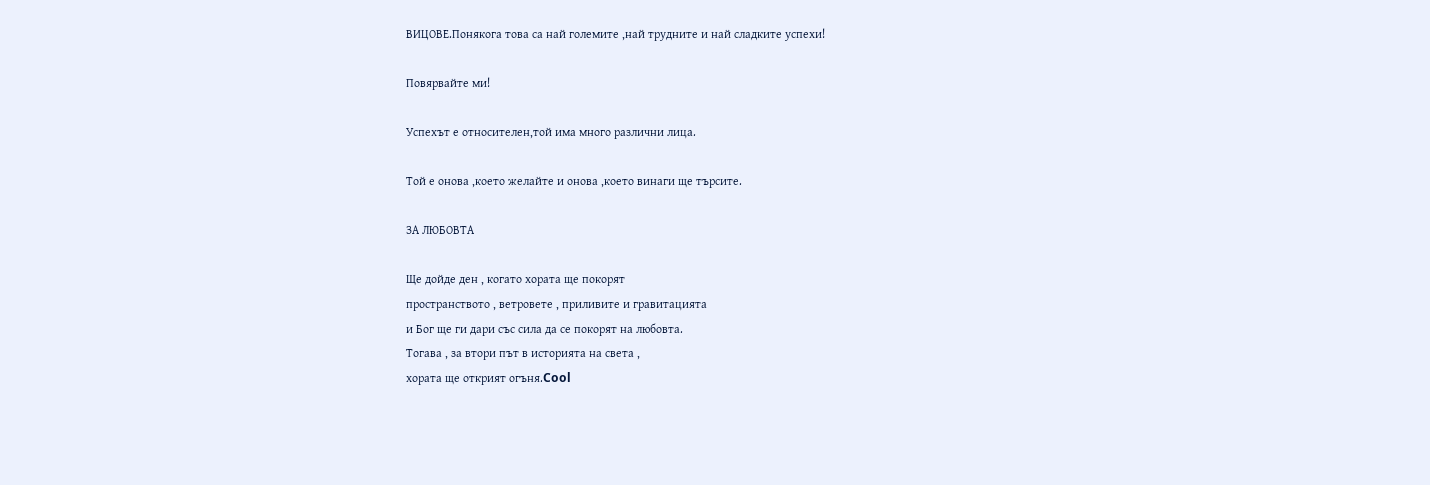ВИЦОВЕ.Понякога това са най големите ,най трудните и най сладките успехи!

Повярвайте ми!

Успехът е относителен,той има много различни лица.

Той е онова ,което желайте и онова ,което винаги ще търсите.

ЗА ЛЮБОВТА

Ще дойде ден , когато хората ще покорят
пространството , ветровете , приливите и гравитацията
и Бог ще ги дари със сила да се покорят на любовта.
Тогава , за втори път в историята на света ,
хората ще открият огъня.Cool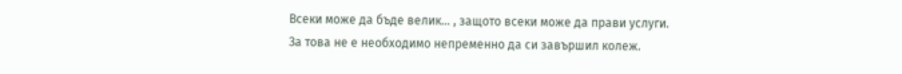Всеки може да бъде велик... , защото всеки може да прави услуги.
За това не е необходимо непременно да си завършил колеж.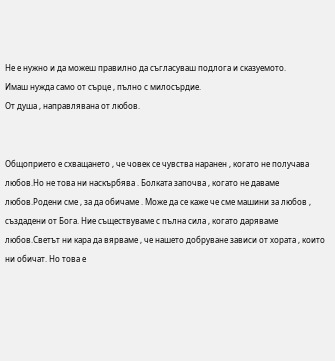Не е нужно и да можеш правилно да съгласуваш подлога и сказуемото.
Имаш нужда само от сърце , пълно с милосърдие.
От душа , направлявана от любов.


Общоприето е схващането , че човек се чувства наранен , когато не получава любов.Но не това ни наскърбява . Болката започва , когато не даваме любов.Родени сме , за да обичаме . Може да се каже че сме машини за любов , създадени от Бога. Ние съществуваме с пълна сила , когато даряваме любов.Светът ни кара да вярваме , че нашето добруване зависи от хората , които ни обичат. Но това е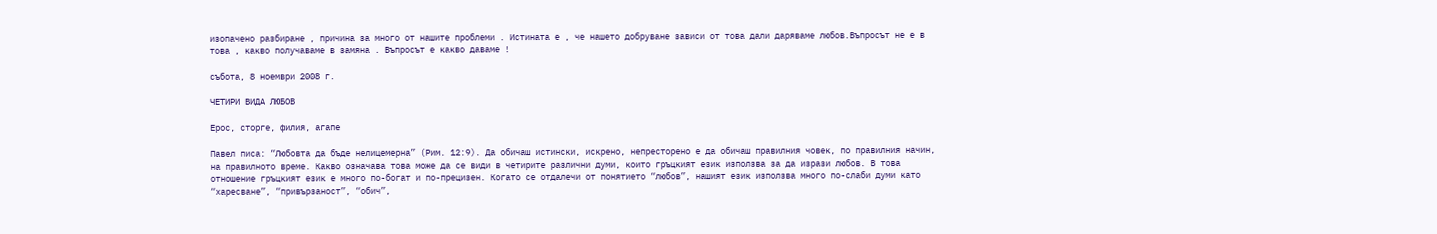изопачено разбиране , причина за много от нашите проблеми . Истината е , че нашето добруване зависи от това дали даряваме любов.Въпросът не е в това , какво получаваме в замяна . Въпросът е какво даваме !

събота, 8 ноември 2008 г.

ЧЕТИРИ ВИДА ЛЮБОВ

Ерос, сторге, филия, агапе

Павел писа: “Любовта да бъде нелицемерна” (Рим. 12:9). Да обичаш истински, искрено, непресторено е да обичаш правилния човек, по правилния начин, на правилното време. Какво означава това може да се види в четирите различни думи, които гръцкият език използва за да изрази любов. В това отношение гръцкият език е много по-богат и по-прецизен. Когато се отдалечи от понятието “любов”, нашият език използва много по-слаби думи като “харесване”, “привързаност”, “обич”,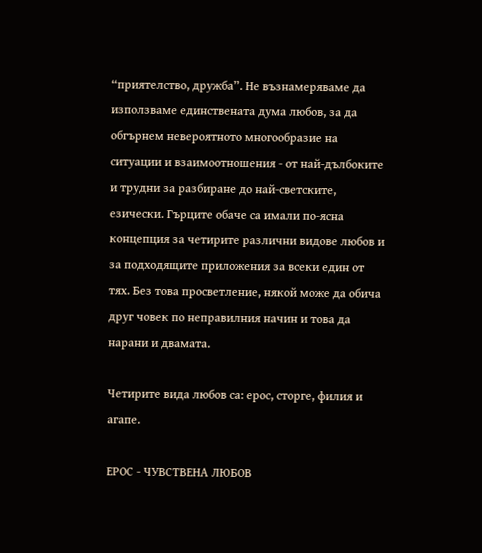“приятелство, дружба”. Не възнамеряваме да използваме единствената дума любов, за да обгърнем невероятното многообразие на ситуации и взаимоотношения - от най-дълбоките и трудни за разбиране до най-светските, езически. Гърците обаче са имали по-ясна концепция за четирите различни видове любов и за подходящите приложения за всеки един от тях. Без това просветление, някой може да обича друг човек по неправилния начин и това да нарани и двамата.

Четирите вида любов са: ерос, сторге, филия и агапе.

ЕРОС - ЧУВСТВЕНА ЛЮБОВ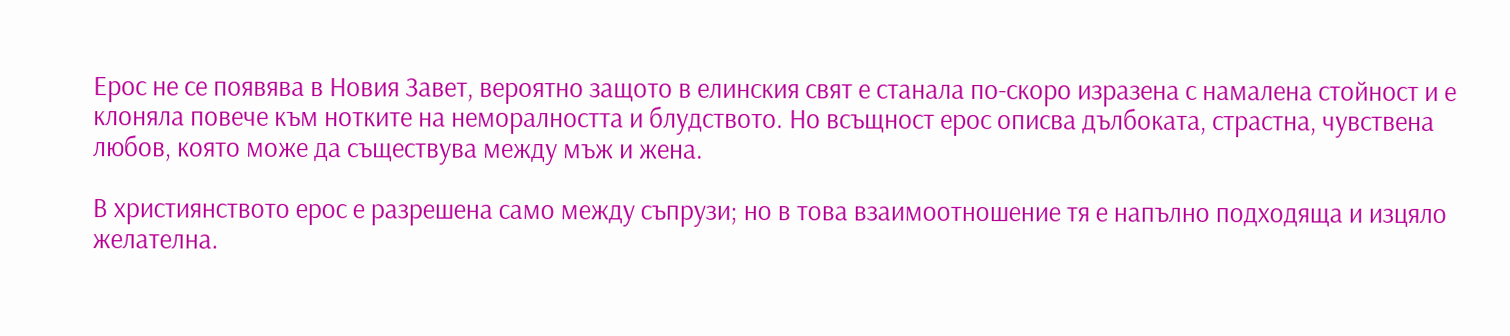Ерос не се появява в Новия Завет, вероятно защото в елинския свят е станала по-скоро изразена с намалена стойност и е клоняла повече към нотките на неморалността и блудството. Но всъщност ерос описва дълбоката, страстна, чувствена любов, която може да съществува между мъж и жена.

В християнството ерос е разрешена само между съпрузи; но в това взаимоотношение тя е напълно подходяща и изцяло желателна.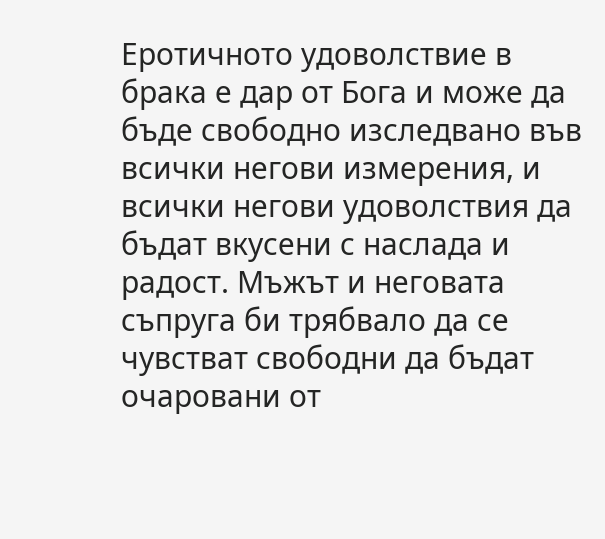Еротичното удоволствие в брака е дар от Бога и може да бъде свободно изследвано във всички негови измерения, и всички негови удоволствия да бъдат вкусени с наслада и радост. Мъжът и неговата съпруга би трябвало да се чувстват свободни да бъдат очаровани от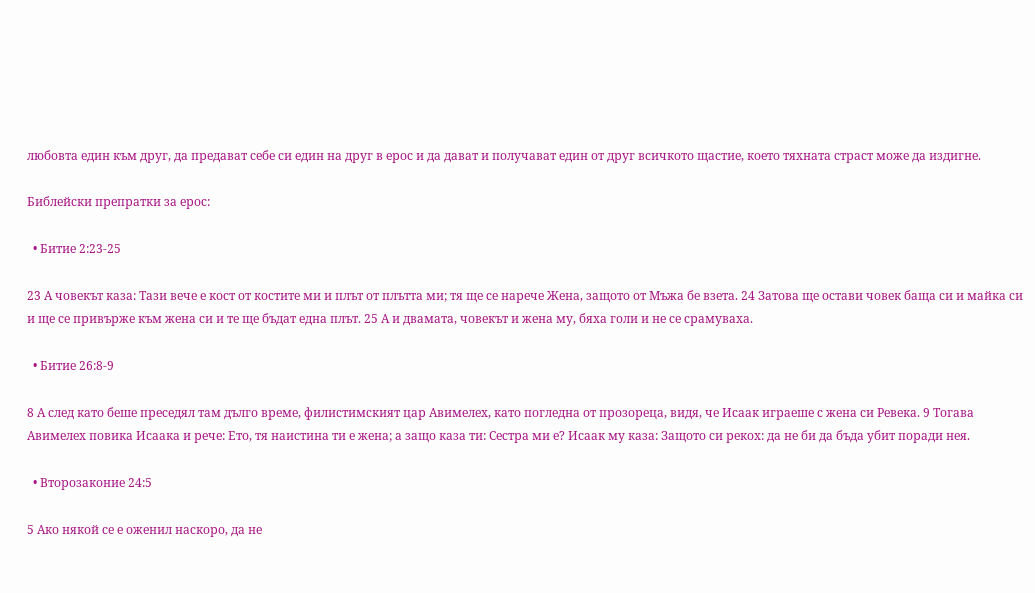любовта един към друг, да предават себе си един на друг в ерос и да дават и получават един от друг всичкото щастие, което тяхната страст може да издигне.

Библейски препратки за ерос:

  • Битие 2:23-25

23 А човекът каза: Тази вече е кост от костите ми и плът от плътта ми; тя ще се нарече Жена, защото от Мъжа бе взета. 24 Затова ще остави човек баща си и майка си и ще се привърже към жена си и те ще бъдат една плът. 25 А и двамата, човекът и жена му, бяха голи и не се срамуваха.

  • Битие 26:8-9

8 А след като беше преседял там дълго време, филистимският цар Авимелех, като погледна от прозореца, видя, че Исаак играеше с жена си Ревека. 9 Тогава Авимелех повика Исаака и рече: Ето, тя наистина ти е жена; а защо каза ти: Сестра ми е? Исаак му каза: Защото си рекох: да не би да бъда убит поради нея.

  • Второзаконие 24:5

5 Ако някой се е оженил наскоро, да не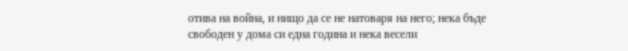отива на война, и нищо да се не натоваря на него; нека бъде свободен у дома си една година и нека весели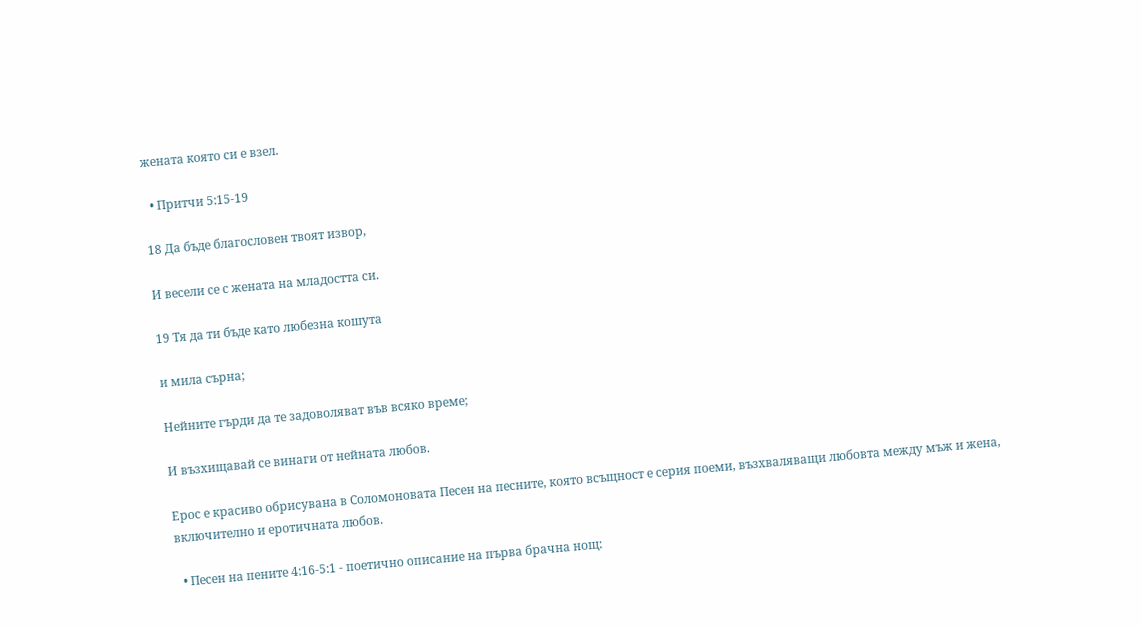жената която си е взел.

  • Притчи 5:15-19

18 Да бъде благословен твоят извор,

И весели се с жената на младостта си.

19 Тя да ти бъде като любезна кошута

и мила сърна;

Нейните гърди да те задоволяват във всяко време;

И възхищавай се винаги от нейната любов.

Ерос е красиво обрисувана в Соломоновата Песен на песните, която всъщност е серия поеми, възхваляващи любовта между мъж и жена, включително и еротичната любов.

  • Песен на пените 4:16-5:1 - поетично описание на първа брачна нощ: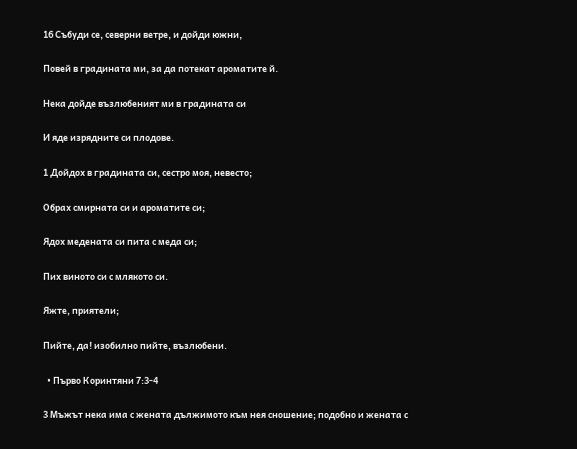16 Събуди се, северни ветре, и дойди южни,

Повей в градината ми, за да потекат ароматите й.

Нека дойде възлюбеният ми в градината си

И яде изрядните си плодове.

1 Дойдох в градината си, сестро моя, невесто;

Обрах смирната си и ароматите си;

Ядох медената си пита с меда си;

Пих виното си с млякото си.

Яжте, приятели;

Пийте, да! изобилно пийте, възлюбени.

  • Първо Коринтяни 7:3-4

3 Мъжът нека има с жената дължимото към нея сношение; подобно и жената с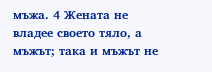мъжа. 4 Жената не владее своето тяло, а мъжът; така и мъжът не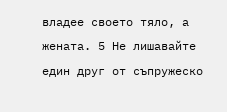владее своето тяло, а жената. 5 Не лишавайте един друг от съпружеско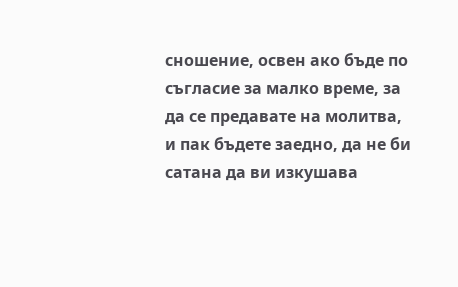сношение, освен ако бъде по съгласие за малко време, за да се предавате на молитва, и пак бъдете заедно, да не би сатана да ви изкушава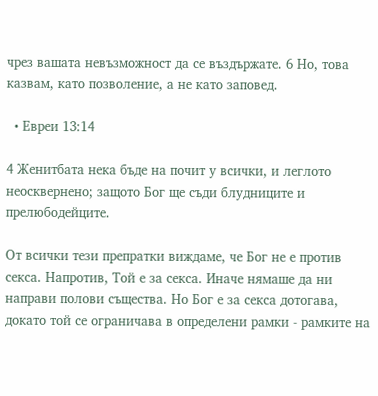чрез вашата невъзможност да се въздържате. 6 Но, това казвам, като позволение, а не като заповед.

  • Евреи 13:14

4 Женитбата нека бъде на почит у всички, и леглото неосквернено; защото Бог ще съди блудниците и прелюбодейците.

От всички тези препратки виждаме, че Бог не е против секса. Напротив, Той е за секса. Иначе нямаше да ни направи полови същества. Но Бог е за секса дотогава, докато той се ограничава в определени рамки - рамките на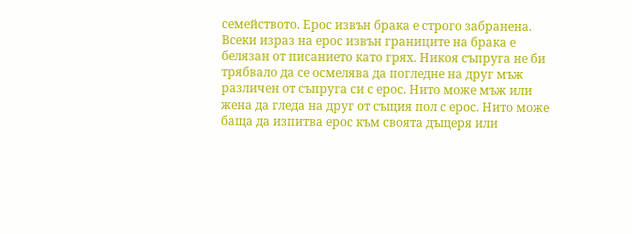семейството. Ерос извън брака е строго забранена. Всеки израз на ерос извън границите на брака е белязан от писанието като грях. Никоя съпруга не би трябвало да се осмелява да погледне на друг мъж различен от съпруга си с ерос. Нито може мъж или жена да гледа на друг от същия пол с ерос. Нито може баща да изпитва ерос към своята дъщеря или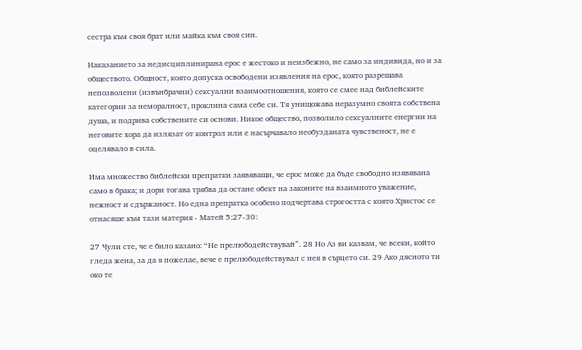сестра към своя брат или майка към своя син.

Наказанието за недисциплинирана ерос е жестоко и неизбежно, не само за индивида, но и за обществото. Общност, която допуска освободени изявления на ерос, която разрешава непозволени (извънбрачни) сексуални взаимоотношения, която се смее над библейските категории за неморалност, проклина сама себе си. Тя унищожава неразумно своята собствена душа, и подрива собствените си основи. Никое общество, позволило сексуалните енергии на неговите хора да излязат от контрол или е насърчавало необузданата чувственост, не е оцелявало в сила.

Има множество библейски препратки заявяващи, че ерос може да бъде свободно изявявана само в брака; и дори тогава трябва да остане обект на законите на взаимното уважение, нежност и сдържаност. Но една препратка особено подчертава строгостта с която Христос се отнасяше към тази материя - Матей 5:27-30:

27 Чули сте, че е било казано: “Не прелюбодействувай”. 28 Но Аз ви казвам, че всеки, който гледа жена, за да я пожелае, вече е прелюбодействувал с нея в сърцето си. 29 Ако дясното ти око те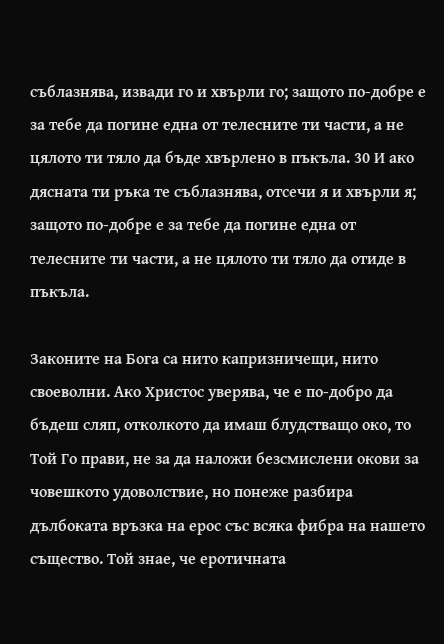съблазнява, извади го и хвърли го; защото по-добре е за тебе да погине една от телесните ти части, а не цялото ти тяло да бъде хвърлено в пъкъла. 30 И ако дясната ти ръка те съблазнява, отсечи я и хвърли я; защото по-добре е за тебе да погине една от телесните ти части, а не цялото ти тяло да отиде в пъкъла.

Законите на Бога са нито капризничещи, нито своеволни. Ако Христос уверява, че е по-добро да бъдеш сляп, отколкото да имаш блудстващо око, то Той Го прави, не за да наложи безсмислени окови за човешкото удоволствие, но понеже разбира дълбоката връзка на ерос със всяка фибра на нашето същество. Той знае, че еротичната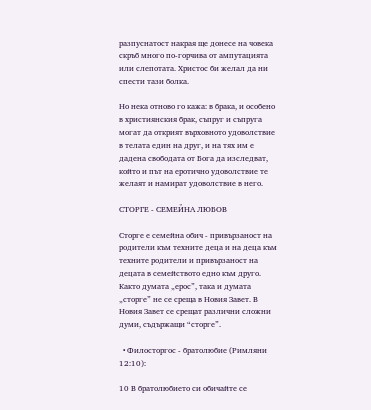разпуснатост накрая ще донесе на човека скръб много по-горчива от ампутацията или слепотата. Христос би желал да ни спести тази болка.

Но нека отново го кажа: в брака, и особено в християнския брак, съпруг и съпруга могат да открият върховното удоволствие в телата един на друг, и на тях им е дадена свободата от Бога да изследват, който и път на еротично удоволствие те желаят и намират удоволствие в него.

СТОРГЕ - СЕМЕЙНА ЛЮБОВ

Сторге е семейна обич - привързаност на родители към техните деца и на деца към техните родители и привързаност на децата в семейството едно към друго. Както думата „ерос”, така и думата „сторге” не се среща в Новия Завет. В Новия Завет се срещат различни сложни думи, съдържащи “сторге”.

  • Филосторгос - братолюбие (Римляни 12:10):

10 В братолюбието си обичайте се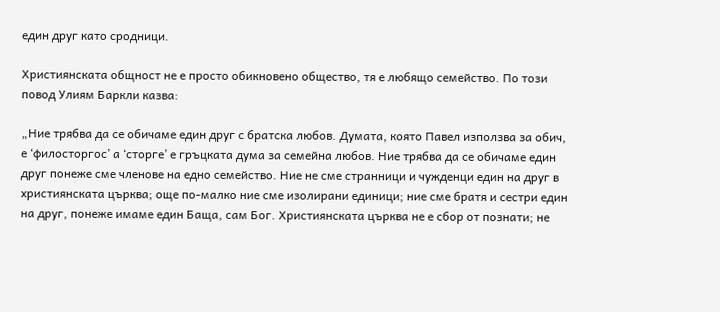един друг като сродници.

Християнската общност не е просто обикновено общество, тя е любящо семейство. По този повод Улиям Баркли казвa:

„Ние трябва да се обичаме един друг с братска любов. Думата, която Павел използва за обич, е ‘филосторгос’ а ‘сторге’ е гръцката дума за семейна любов. Ние трябва да се обичаме един друг понеже сме членове на едно семейство. Ние не сме странници и чужденци един на друг в християнската църква; още по-малко ние сме изолирани единици; ние сме братя и сестри един на друг, понеже имаме един Баща, сам Бог. Християнската църква не е сбор от познати; не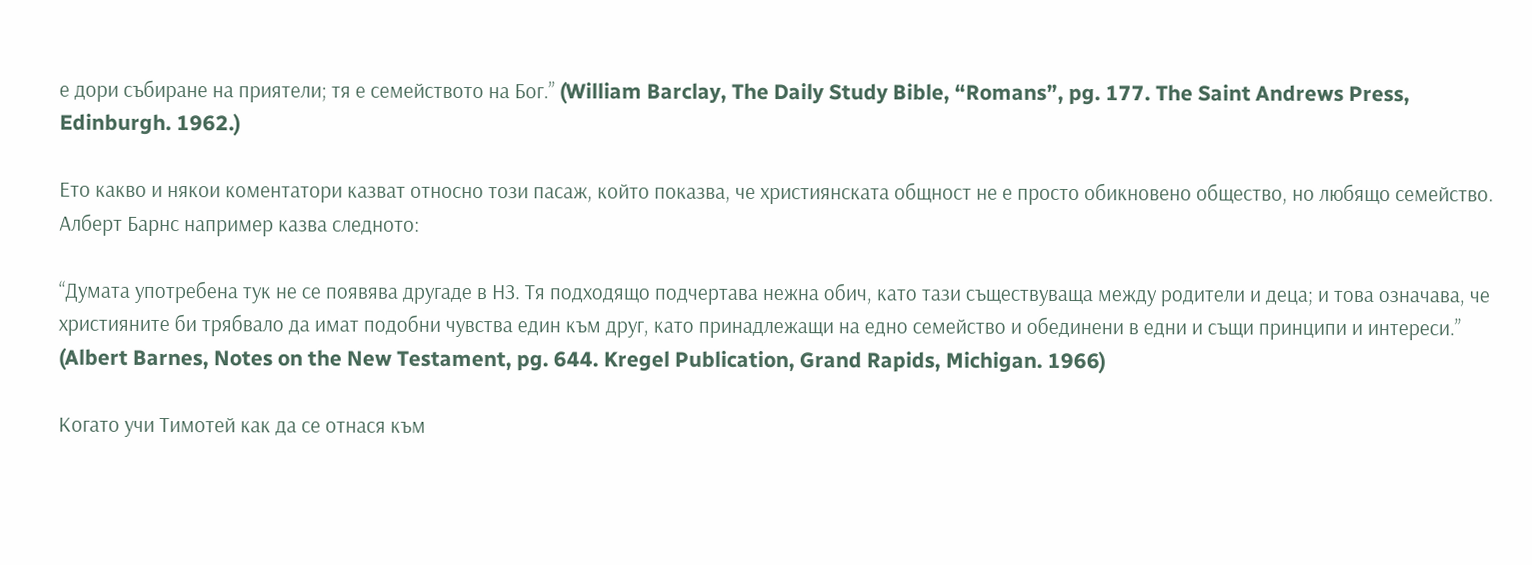е дори събиране на приятели; тя е семейството на Бог.” (William Barclay, The Daily Study Bible, “Romans”, pg. 177. The Saint Andrews Press, Edinburgh. 1962.)

Ето какво и някои коментатори казват относно този пасаж, който показва, че християнската общност не е просто обикновено общество, но любящо семейство. Алберт Барнс например казва следното:

“Думата употребена тук не се появява другаде в НЗ. Тя подходящо подчертава нежна обич, като тази съществуваща между родители и деца; и това означава, че християните би трябвало да имат подобни чувства един към друг, като принадлежащи на едно семейство и обединени в едни и същи принципи и интереси.” (Albert Barnes, Notes on the New Testament, pg. 644. Kregel Publication, Grand Rapids, Michigan. 1966)

Когато учи Тимотей как да се отнася към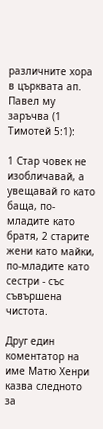различните хора в църквата ап. Павел му заръчва (1 Тимотей 5:1):

1 Стар човек не изобличавай, а увещавай го като баща, по-младите като братя, 2 старите жени като майки, по-младите като сестри - със съвършена чистота.

Друг един коментатор на име Матю Хенри казва следното за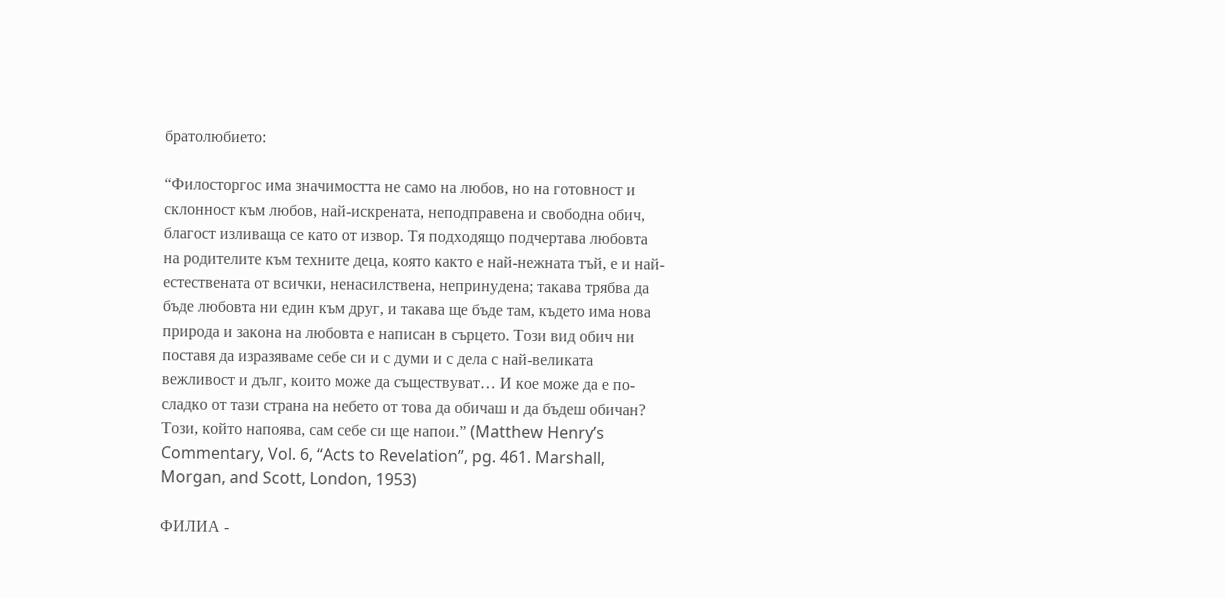братолюбието:

“Филосторгос има значимостта не само на любов, но на готовност и склонност към любов, най-искрената, неподправена и свободна обич, благост изливаща се като от извор. Тя подходящо подчертава любовта на родителите към техните деца, която както е най-нежната тъй, е и най-естествената от всички, ненасилствена, непринудена; такава трябва да бъде любовта ни един към друг, и такава ще бъде там, където има нова природа и закона на любовта е написан в сърцето. Този вид обич ни поставя да изразяваме себе си и с думи и с дела с най-великата вежливост и дълг, които може да съществуват… И кое може да е по-сладко от тази страна на небето от това да обичаш и да бъдеш обичан? Този, който напоява, сам себе си ще напои.” (Matthew Henry’s Commentary, Vol. 6, “Acts to Revelation”, pg. 461. Marshall, Morgan, and Scott, London, 1953)

ФИЛИА -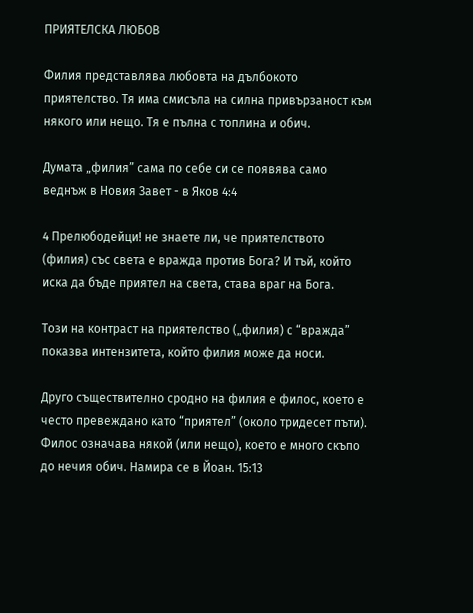ПРИЯТЕЛСКА ЛЮБОВ

Филия представлява любовта на дълбокото приятелство. Тя има смисъла на силна привързаност към някого или нещо. Тя е пълна с топлина и обич.

Думата „филия” сама по себе си се появява само веднъж в Новия Завет - в Яков 4:4

4 Прелюбодейци! не знаете ли, че приятелството (филия) със света е вражда против Бога? И тъй, който иска да бъде приятел на света, става враг на Бога.

Този на контраст на приятелство („филия) с “вражда” показва интензитета, който филия може да носи.

Друго съществително сродно на филия е филос, което е често превеждано като “приятел” (около тридесет пъти). Филос означава някой (или нещо), което е много скъпо до нечия обич. Намира се в Йоан. 15:13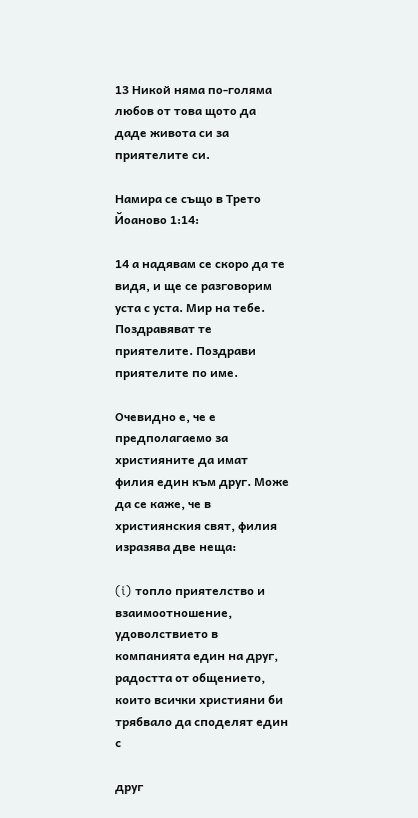13 Никой няма по-голяма любов от това щото да даде живота си за приятелите си.

Намира се също в Трето Йоаново 1:14:

14 а надявам се скоро да те видя, и ще се разговорим уста с уста. Мир на тебе. Поздравяват те приятелите. Поздрави приятелите по име.

Очевидно е, че е предполагаемо за християните да имат филия един към друг. Може да се каже, че в християнския свят, филия изразява две неща:

(i) топло приятелство и взаимоотношение, удоволствието в компанията един на друг, радостта от общението, които всички християни би трябвало да споделят един с

друг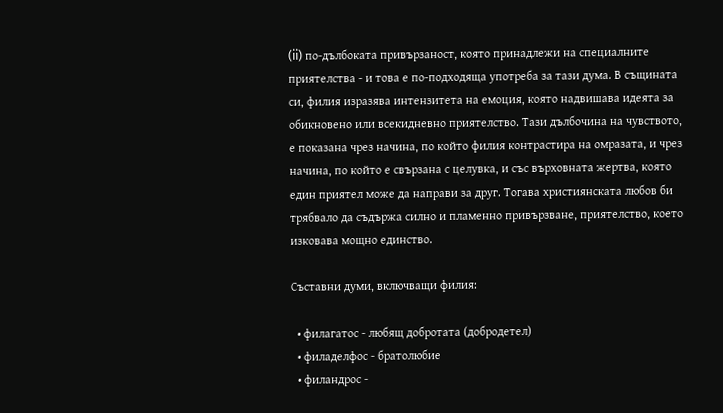(ii) по-дълбоката привързаност, която принадлежи на специалните приятелства - и това е по-подходяща употреба за тази дума. В същината си, филия изразява интензитета на емоция, която надвишава идеята за обикновено или всекидневно приятелство. Тази дълбочина на чувството, е показана чрез начина, по който филия контрастира на омразата, и чрез начина, по който е свързана с целувка, и със върховната жертва, която един приятел може да направи за друг. Тогава християнската любов би трябвало да съдържа силно и пламенно привързване, приятелство, което изковава мощно единство.

Съставни думи, включващи филия:

  • филагатос - любящ добротата (добродетел)
  • филаделфос - братолюбие
  • филандрос -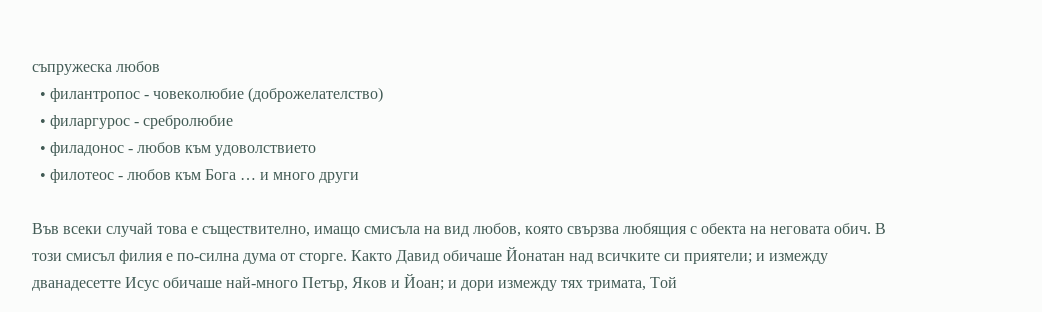съпружеска любов
  • филантропос - човеколюбие (доброжелателство)
  • филаргурос - сребролюбие
  • филадонос - любов към удоволствието
  • филотеос - любов към Бога … и много други

Във всеки случай това е съществително, имащо смисъла на вид любов, която свързва любящия с обекта на неговата обич. В този смисъл филия е по-силна дума от сторге. Както Давид обичаше Йонатан над всичките си приятели; и измежду дванадесетте Исус обичаше най-много Петър, Яков и Йоан; и дори измежду тях тримата, Той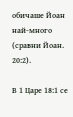обичаше Йоан най-много (сравни Йоан. 20:2).

В 1 Царе 18:1 се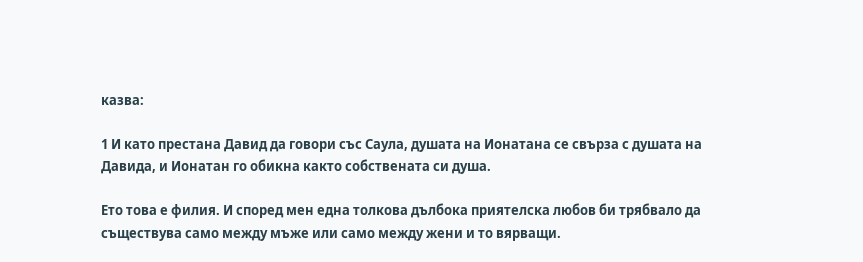казва:

1 И като престана Давид да говори със Саула, душата на Ионатана се свърза с душата на Давида, и Ионатан го обикна както собствената си душа.

Ето това е филия. И според мен една толкова дълбока приятелска любов би трябвало да съществува само между мъже или само между жени и то вярващи.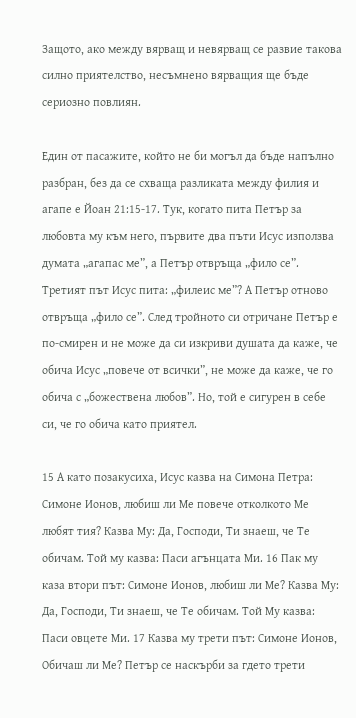Защото, ако между вярващ и невярващ се развие такова силно приятелство, несъмнено вярващия ще бъде сериозно повлиян.

Един от пасажите, който не би могъл да бъде напълно разбран, без да се схваща разликата между филия и агапе е Йоан 21:15-17. Тук, когато пита Петър за любовта му към него, първите два пъти Исус използва думата „агапас ме”, а Петър отвръща „фило се”. Третият път Исус пита: „филеис ме”? А Петър отново отвръща „фило се”. След тройното си отричане Петър е по-смирен и не може да си изкриви душата да каже, че обича Исус „повече от всички”, не може да каже, че го обича с „божествена любов”. Но, той е сигурен в себе си, че го обича като приятел.

15 А като позакусиха, Исус казва на Симона Петра: Симоне Ионов, любиш ли Ме повече отколкото Ме любят тия? Казва Му: Да, Господи, Ти знаеш, че Те обичам. Той му казва: Паси агънцата Ми. 16 Пак му каза втори път: Симоне Ионов, любиш ли Ме? Казва Му: Да, Господи, Ти знаеш, че Те обичам. Той Му казва: Паси овцете Ми. 17 Казва му трети път: Симоне Ионов, Обичаш ли Ме? Петър се наскърби за гдето трети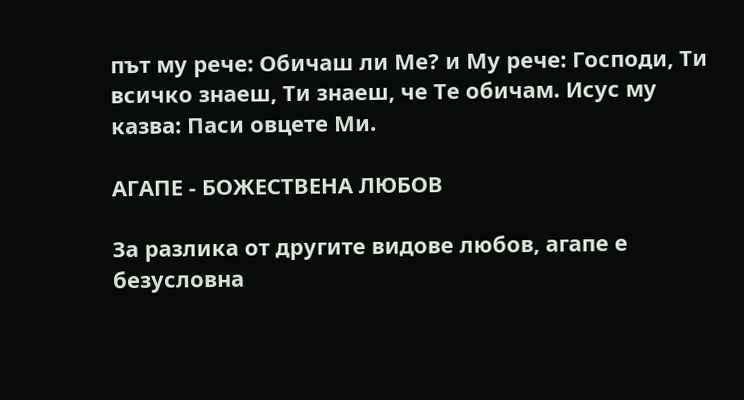път му рече: Обичаш ли Ме? и Му рече: Господи, Ти всичко знаеш, Ти знаеш, че Те обичам. Исус му казва: Паси овцете Ми.

АГАПЕ - БОЖЕСТВЕНА ЛЮБОВ

За разлика от другите видове любов, агапе е безусловна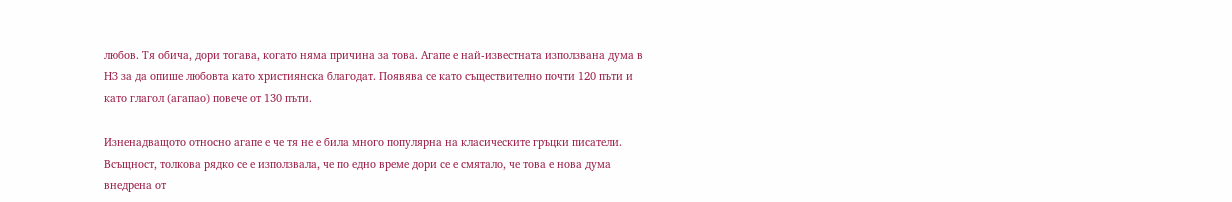любов. Тя обича, дори тогава, когато няма причина за това. Агапе е най-известната използвана дума в НЗ за да опише любовта като християнска благодат. Появява се като съществително почти 120 пъти и като глагол (агапао) повече от 130 пъти.

Изненадващото относно агапе е че тя не е била много популярна на класическите гръцки писатели. Всъщност, толкова рядко се е използвала, че по едно време дори се е смятало, че това е нова дума внедрена от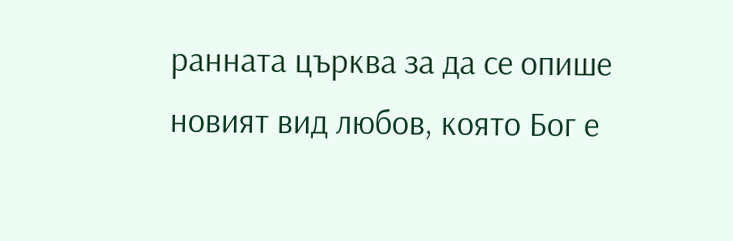ранната църква за да се опише новият вид любов, която Бог е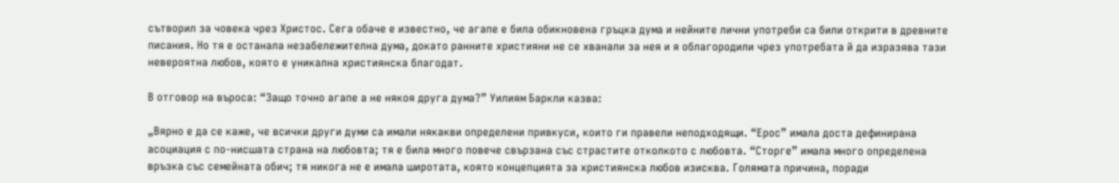сътворил за човека чрез Христос. Сега обаче е известно, че агапе е била обикновена гръцка дума и нейните лични употреби са били открити в древните писания. Но тя е останала незабележителна дума, докато ранните християни не се хванали за нея и я облагородили чрез употребата й да изразява тази невероятна любов, която е уникална християнска благодат.

В отговор на въроса: “Защо точно агапе а не някоя друга дума?” Уилиям Баркли казва:

„Вярно е да се каже, че всички други думи са имали някакви определени привкуси, които ги правели неподходящи. “Ерос” имала доста дефинирана асоциация с по-нисшата страна на любовта; тя е била много повече свързана със страстите отколкото с любовта. “Сторге” имала много определена връзка със семейната обич; тя никога не е имала широтата, която концепцията за християнска любов изисква. Голямата причина, поради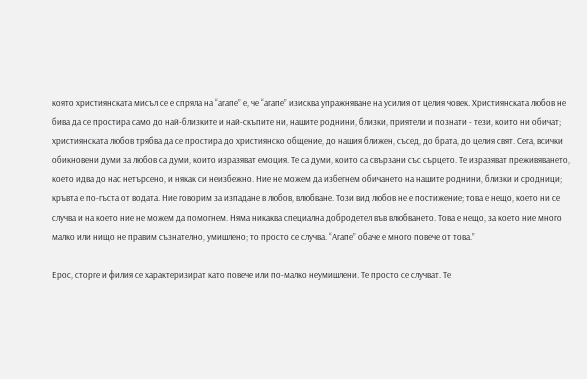която християнската мисъл се е спряла на “агапе” е, че “агапе” изисква упражняване на усилия от целия човек. Християнската любов не бива да се простира само до най-близките и най-скъпите ни, нашите роднини, близки, приятели и познати - тези, които ни обичат; християнската любов трябва да се простира до християнско общение, до нашия ближен, съсед, до брата, до целия свят. Сега, всички обикновени думи за любов са думи, които изразяват емоция. Те са думи, които са свързани със сърцето. Те изразяват преживяването, което идва до нас нетърсено, и някак си неизбежно. Ние не можем да избегнем обичането на нашите роднини, близки и сродници; кръвта е по-гъста от водата. Ние говорим за изпадане в любов, влюбване. Този вид любов не е постижение; това е нещо, което ни се случва и на което ние не можем да помогнем. Няма никаква специална добродетел във влюбването. Това е нещо, за което ние много малко или нищо не правим съзнателно, умишлено; то просто се случва. “Агапе” обаче е много повече от това.”

Ерос, сторге и филия се характеризират като повече или по-малко неумишлени. Те просто се случват. Те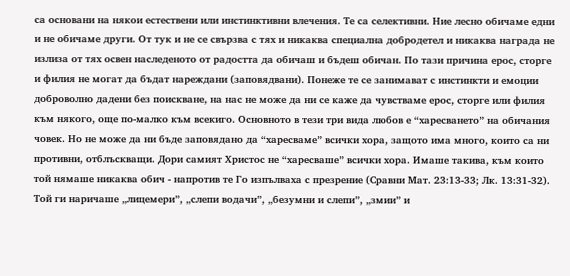са основани на някои естествени или инстинктивни влечения. Те са селективни. Ние лесно обичаме едни и не обичаме други. От тук и не се свързва с тях и никаква специална добродетел и никаква награда не излиза от тях освен наследеното от радостта да обичаш и бъдеш обичан. По тази причина ерос, сторге и филия не могат да бъдат нареждани (заповядвани). Понеже те се занимават с инстинкти и емоции доброволно дадени без поискване, на нас не може да ни се каже да чувстваме ерос, сторге или филия към някого, още по-малко към всекиго. Основното в тези три вида любов е “харесването” на обичания човек. Но не може да ни бъде заповядано да “харесваме” всички хора, защото има много, които са ни противни, отблъскващи. Дори самият Христос не “харесваше” всички хора. Имаше такива, към които той нямаше никаква обич - напротив те Го изпълваха с презрение (Сравни Мат. 23:13-33; Лк. 13:31-32). Той ги наричаше „лицемери”, „слепи водачи”, „безумни и слепи”, „змии” и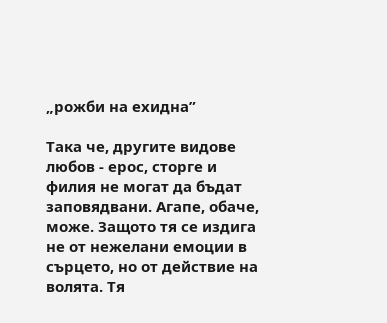„рожби на ехидна”

Така че, другите видове любов - ерос, сторге и филия не могат да бъдат заповядвани. Агапе, обаче, може. Защото тя се издига не от нежелани емоции в сърцето, но от действие на волята. Тя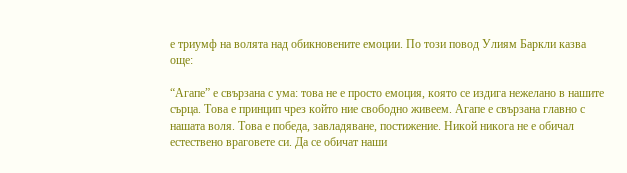е триумф на волята над обикновените емоции. По този повод Улиям Баркли казва още:

“Агапе” е свързана с ума: това не е просто емоция, която се издига нежелано в нашите сърца. Това е принцип чрез който ние свободно живеем. Агапе е свързана главно с нашата воля. Това е победа, завладяване, постижение. Никой никога не е обичал естествено враговете си. Да се обичат наши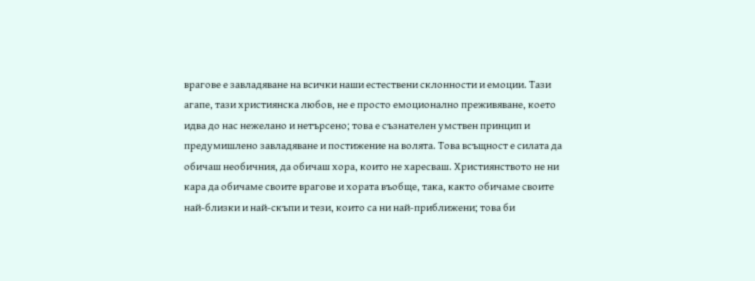врагове е завладяване на всички наши естествени склонности и емоции. Тази агапе, тази християнска любов, не е просто емоционално преживяване, което идва до нас нежелано и нетърсено; това е съзнателен умствен принцип и предумишлено завладяване и постижение на волята. Това всъщност е силата да обичаш необичния, да обичаш хора, които не харесваш. Християнството не ни кара да обичаме своите врагове и хората въобще, така, както обичаме своите най-близки и най-скъпи и тези, които са ни най-приближени; това би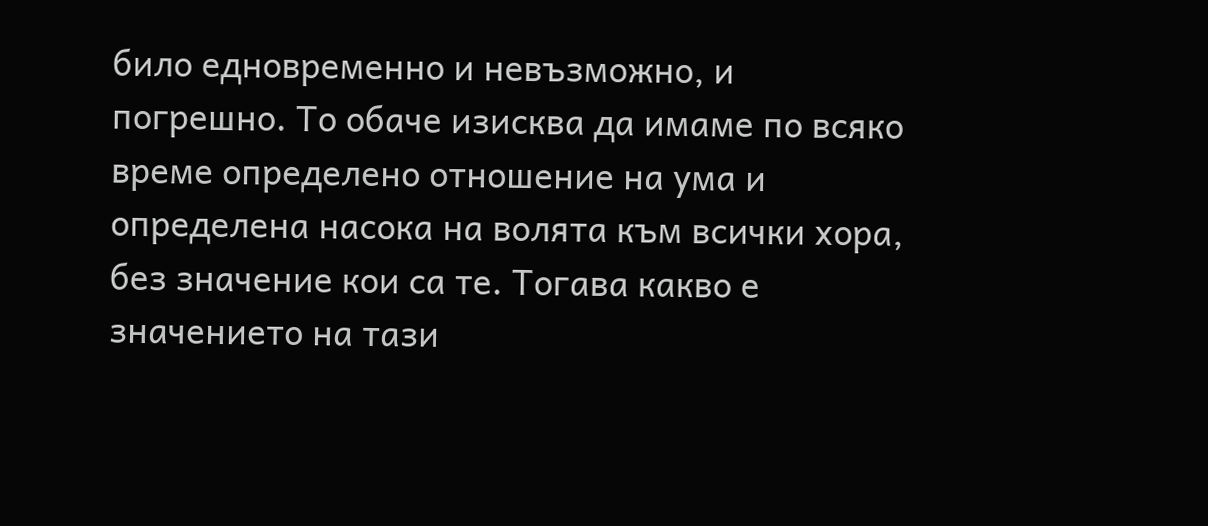било едновременно и невъзможно, и погрешно. То обаче изисква да имаме по всяко време определено отношение на ума и определена насока на волята към всички хора, без значение кои са те. Тогава какво е значението на тази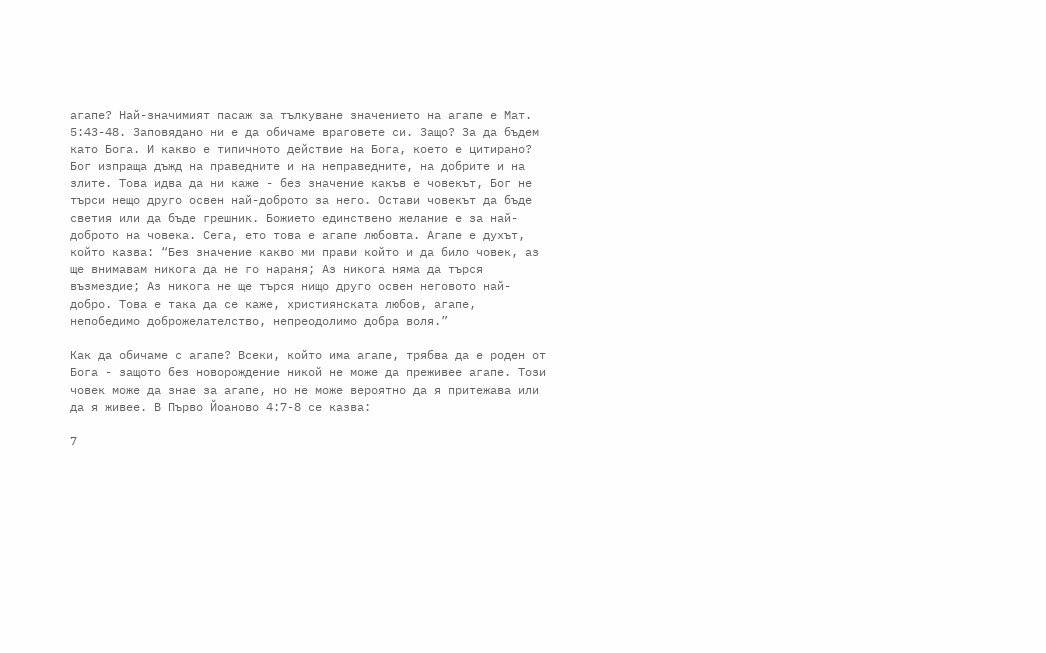агапе? Най-значимият пасаж за тълкуване значението на агапе е Мат. 5:43-48. Заповядано ни е да обичаме враговете си. Защо? За да бъдем като Бога. И какво е типичното действие на Бога, което е цитирано? Бог изпраща дъжд на праведните и на неправедните, на добрите и на злите. Това идва да ни каже - без значение какъв е човекът, Бог не търси нещо друго освен най-доброто за него. Остави човекът да бъде светия или да бъде грешник. Божието единствено желание е за най-доброто на човека. Сега, ето това е агапе любовта. Агапе е духът, който казва: “Без значение какво ми прави който и да било човек, аз ще внимавам никога да не го нараня; Аз никога няма да търся възмездие; Аз никога не ще търся нищо друго освен неговото най-добро. Това е така да се каже, християнската любов, агапе, непобедимо доброжелателство, непреодолимо добра воля.”

Как да обичаме с агапе? Всеки, който има агапе, трябва да е роден от Бога - защото без новорождение никой не може да преживее агапе. Този човек може да знае за агапе, но не може вероятно да я притежава или да я живее. В Първо Йоаново 4:7-8 се казва:

7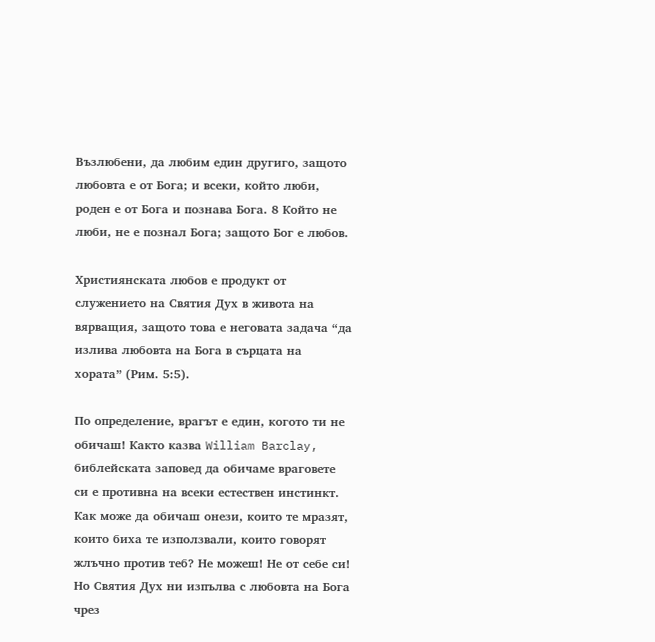Възлюбени, да любим един другиго, защото любовта е от Бога; и всеки, който люби, роден е от Бога и познава Бога. 8 Който не люби, не е познал Бога; защото Бог е любов.

Християнската любов е продукт от служението на Святия Дух в живота на вярващия, защото това е неговата задача “да излива любовта на Бога в сърцата на хората” (Рим. 5:5).

По определение, врагът е един, когото ти не обичаш! Както казва William Barclay, библейската заповед да обичаме враговете си е противна на всеки естествен инстинкт. Как може да обичаш онези, които те мразят, които биха те използвали, които говорят жлъчно против теб? Не можеш! Не от себе си! Но Святия Дух ни изпълва с любовта на Бога чрез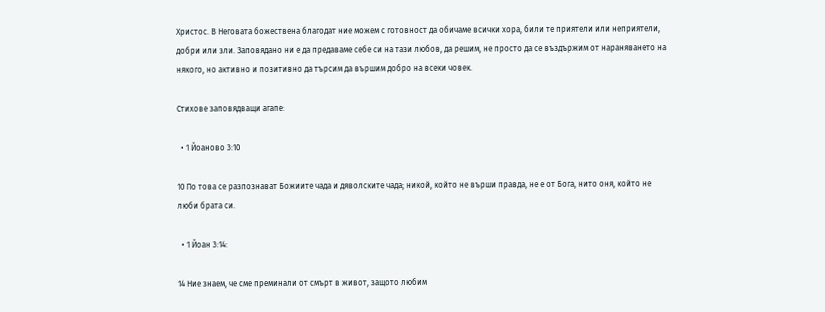Христос. В Неговата божествена благодат ние можем с готовност да обичаме всички хора, били те приятели или неприятели, добри или зли. Заповядано ни е да предаваме себе си на тази любов, да решим, не просто да се въздържим от нараняването на някого, но активно и позитивно да търсим да вършим добро на всеки човек.

Стихове заповядващи агапе:

  • 1 Йоаново 3:10

10 По това се разпознават Божиите чада и дяволските чада; никой, който не върши правда, не е от Бога, нито оня, който не люби брата си.

  • 1 Йоан 3:14:

14 Ние знаем, че сме преминали от смърт в живот, защото любим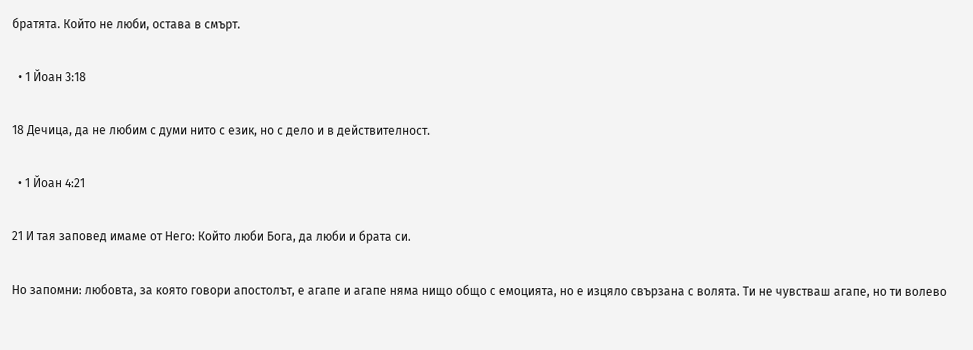братята. Който не люби, остава в смърт.

  • 1 Йоан 3:18

18 Дечица, да не любим с думи нито с език, но с дело и в действителност.

  • 1 Йоан 4:21

21 И тая заповед имаме от Него: Който люби Бога, да люби и брата си.

Но запомни: любовта, за която говори апостолът, е агапе и агапе няма нищо общо с емоцията, но е изцяло свързана с волята. Ти не чувстваш агапе, но ти волево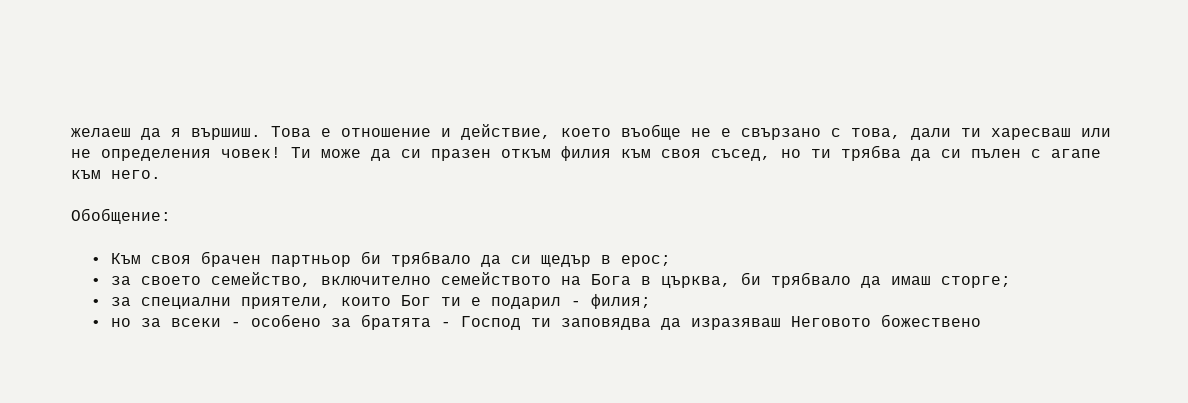желаеш да я вършиш. Това е отношение и действие, което въобще не е свързано с това, дали ти харесваш или не определения човек! Ти може да си празен откъм филия към своя съсед, но ти трябва да си пълен с агапе към него.

Обобщение:

  • Към своя брачен партньор би трябвало да си щедър в ерос;
  • за своето семейство, включително семейството на Бога в църква, би трябвало да имаш сторге;
  • за специални приятели, които Бог ти е подарил - филия;
  • но за всеки - особено за братята - Господ ти заповядва да изразяваш Неговото божествено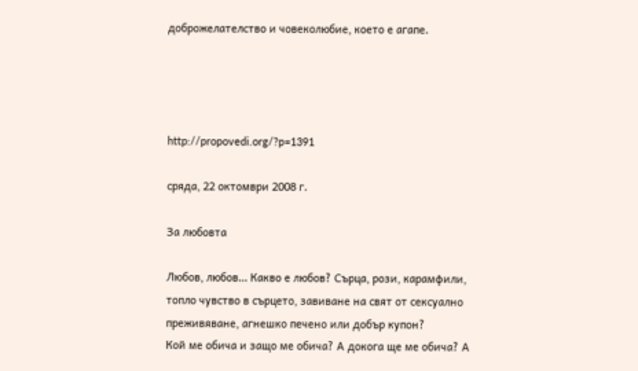доброжелателство и човеколюбие, което е агапе.




http://propovedi.org/?p=1391

сряда, 22 октомври 2008 г.

За любовта

Любов, любов... Какво е любов? Сърца, рози, карамфили, топло чувство в сърцето, завиване на свят от сексуално преживяване, агнешко печено или добър купон?
Кой ме обича и защо ме обича? А докога ще ме обича? А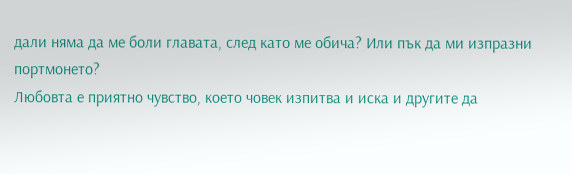дали няма да ме боли главата, след като ме обича? Или пък да ми изпразни портмонето?
Любовта е приятно чувство, което човек изпитва и иска и другите да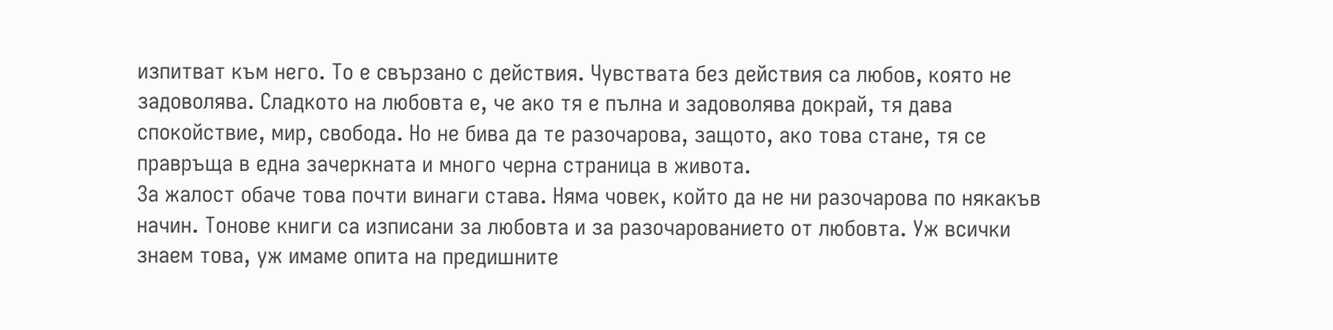изпитват към него. То е свързано с действия. Чувствата без действия са любов, която не задоволява. Сладкото на любовта е, че ако тя е пълна и задоволява докрай, тя дава спокойствие, мир, свобода. Но не бива да те разочарова, защото, ако това стане, тя се правръща в една зачеркната и много черна страница в живота.
За жалост обаче това почти винаги става. Няма човек, който да не ни разочарова по някакъв начин. Тонове книги са изписани за любовта и за разочарованието от любовта. Уж всички знаем това, уж имаме опита на предишните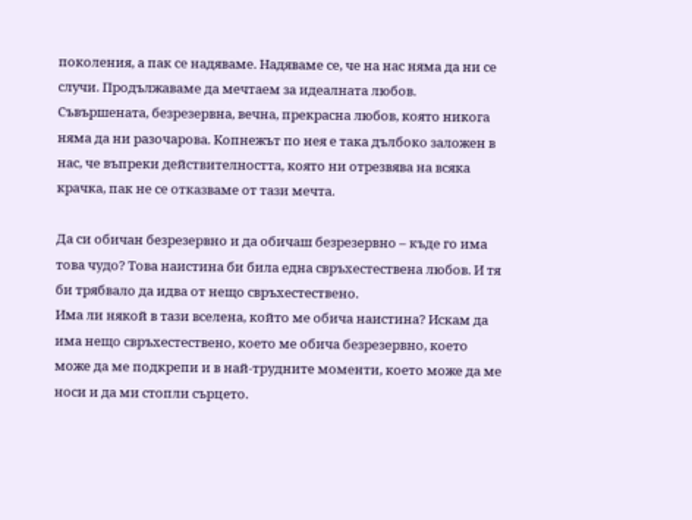поколения, а пак се надяваме. Надяваме се, че на нас няма да ни се случи. Продължаваме да мечтаем за идеалната любов. Съвършената, безрезервна, вечна, прекрасна любов, която никога няма да ни разочарова. Копнежът по нея е така дълбоко заложен в нас, че въпреки действителността, която ни отрезвява на всяка крачка, пак не се отказваме от тази мечта.

Да си обичан безрезервно и да обичаш безрезервно – къде го има това чудо? Това наистина би била една свръхестествена любов. И тя би трябвало да идва от нещо свръхестествено.
Има ли някой в тази вселена, който ме обича наистина? Искам да има нещо свръхестествено, което ме обича безрезервно, което може да ме подкрепи и в най-трудните моменти, което може да ме носи и да ми стопли сърцето.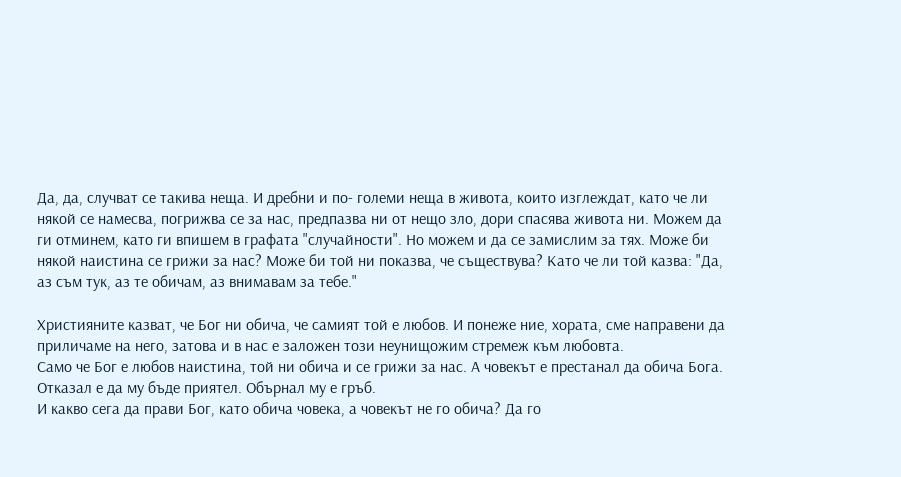Да, да, случват се такива неща. И дребни и по- големи неща в живота, които изглеждат, като че ли някой се намесва, погрижва се за нас, предпазва ни от нещо зло, дори спасява живота ни. Можем да ги отминем, като ги впишем в графата "случайности". Но можем и да се замислим за тях. Може би някой наистина се грижи за нас? Може би той ни показва, че съществува? Като че ли той казва: "Да, аз съм тук, аз те обичам, аз внимавам за тебе."

Християните казват, че Бог ни обича, че самият той е любов. И понеже ние, хората, сме направени да приличаме на него, затова и в нас е заложен този неунищожим стремеж към любовта.
Само че Бог е любов наистина, той ни обича и се грижи за нас. А човекът е престанал да обича Бога. Отказал е да му бъде приятел. Обърнал му е гръб.
И какво сега да прави Бог, като обича човека, а човекът не го обича? Да го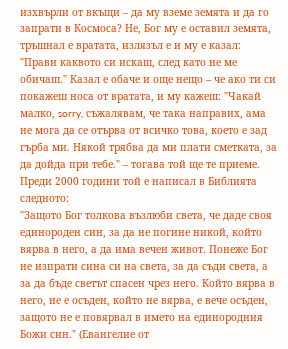изхвърли от вкъщи – да му вземе земята и да го запрати в Космоса? Не, Бог му е оставил земята, тръшнал е вратата, излязъл е и му е казал: "Прави каквото си искаш, след като не ме обичаш." Казал е обаче и още нещо – че ако ти си покажеш носа от вратата, и му кажеш: "Чакай малко, sorry, съжалявам, че така направих, ама не мога да се отърва от всичко това, което е зад гърба ми. Някой трябва да ми плати сметката, за да дойда при тебе." – тогава той ще те приеме. Преди 2000 години той е написал в Библията следното:
"Защото Бог толкова възлюби света, че даде своя единороден син, за да не погине никой, който вярва в него, а да има вечен живот. Понеже Бог не изпрати сина си на света, за да съди света, а за да бъде светът спасен чрез него. Който вярва в него, не е осъден, който не вярва, е вече осъден, защото не е повярвал в името на единородния Божи син." (Евангелие от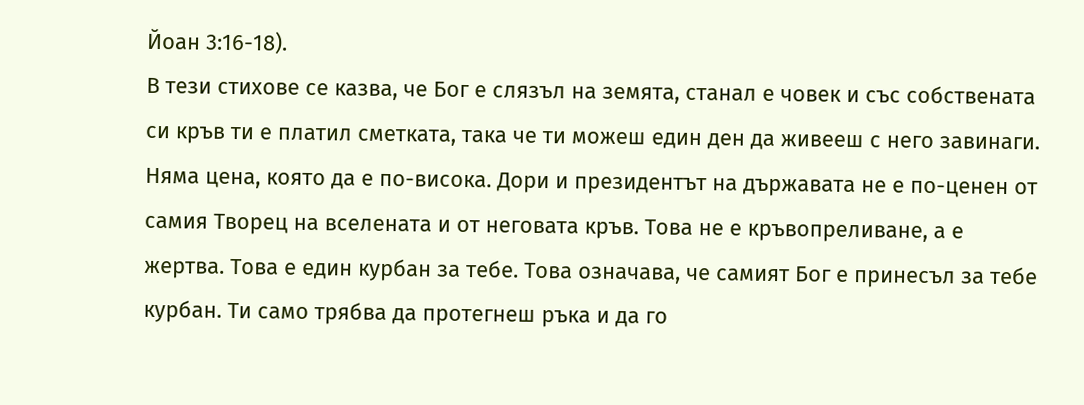Йоан 3:16-18).
В тези стихове се казва, че Бог е слязъл на земята, станал е човек и със собствената си кръв ти е платил сметката, така че ти можеш един ден да живееш с него завинаги. Няма цена, която да е по-висока. Дори и президентът на държавата не е по-ценен от самия Творец на вселената и от неговата кръв. Това не е кръвопреливане, а е жертва. Това е един курбан за тебе. Това означава, че самият Бог е принесъл за тебе курбан. Ти само трябва да протегнеш ръка и да го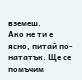вземеш.
Ако не ти е ясно, питай по-нататък. Ще се помъчим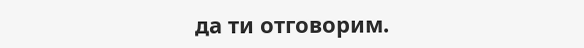да ти отговорим.